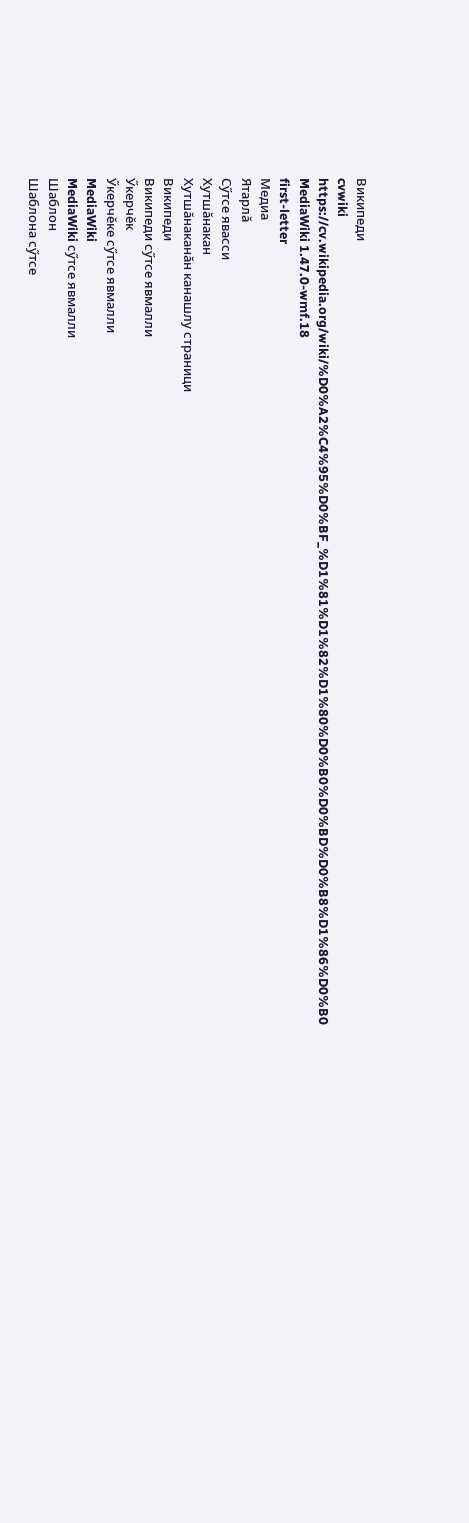Википеди
cvwiki
https://cv.wikipedia.org/wiki/%D0%A2%C4%95%D0%BF_%D1%81%D1%82%D1%80%D0%B0%D0%BD%D0%B8%D1%86%D0%B0
MediaWiki 1.47.0-wmf.18
first-letter
Медиа
Ятарлă
Сӳтсе явасси
Хутшăнакан
Хутшăнаканăн канашлу страници
Википеди
Википеди сӳтсе явмалли
Ӳкерчĕк
Ӳкерчĕке сӳтсе явмалли
MediaWiki
MediaWiki сӳтсе явмалли
Шаблон
Шаблона сӳтсе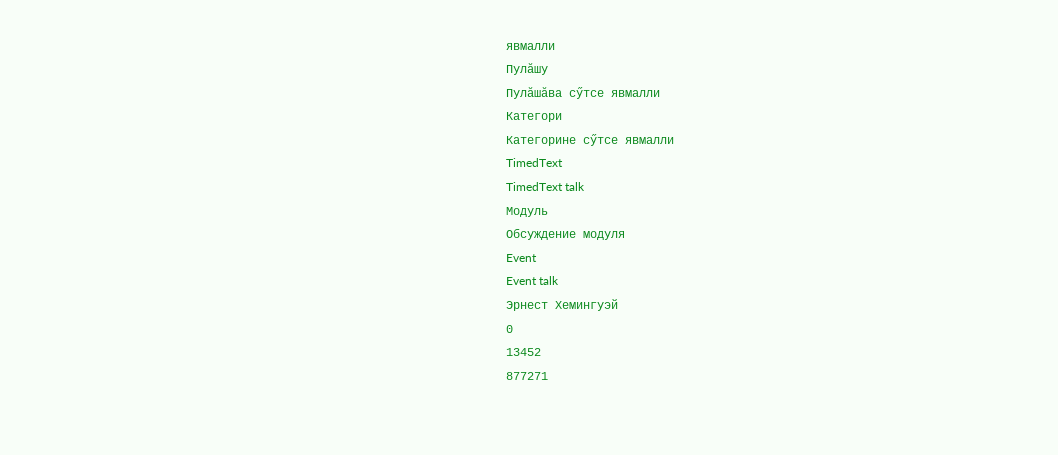явмалли
Пулăшу
Пулăшăва сӳтсе явмалли
Категори
Категорине сӳтсе явмалли
TimedText
TimedText talk
Модуль
Обсуждение модуля
Event
Event talk
Эрнест Хемингуэй
0
13452
877271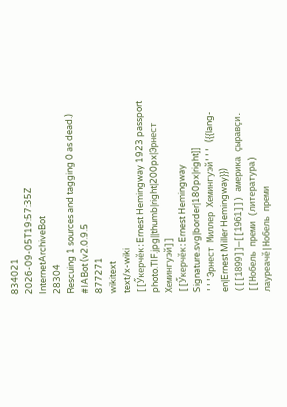834021
2026-09-05T19:57:35Z
InternetArchiveBot
28304
Rescuing 1 sources and tagging 0 as dead.) #IABot (v2.0.9.5
877271
wikitext
text/x-wiki
[[Ӳкерчĕк:Ernest Hemingway 1923 passport photo.TIF.jpg||thumb|right|200px|Эрнест Хемингуэй]]
[[Ӳкерчĕк:Ernest Hemingway Signature.svg|border|180px|right]]
'''Эрнест Миллер Хемингуэй''' ({{lang-en|Ernest Miller Hemingway}}) ([[1899]]—[[1961]]) америка çыравçи. [[Нобель преми (литература) лауреачĕ|Нобель преми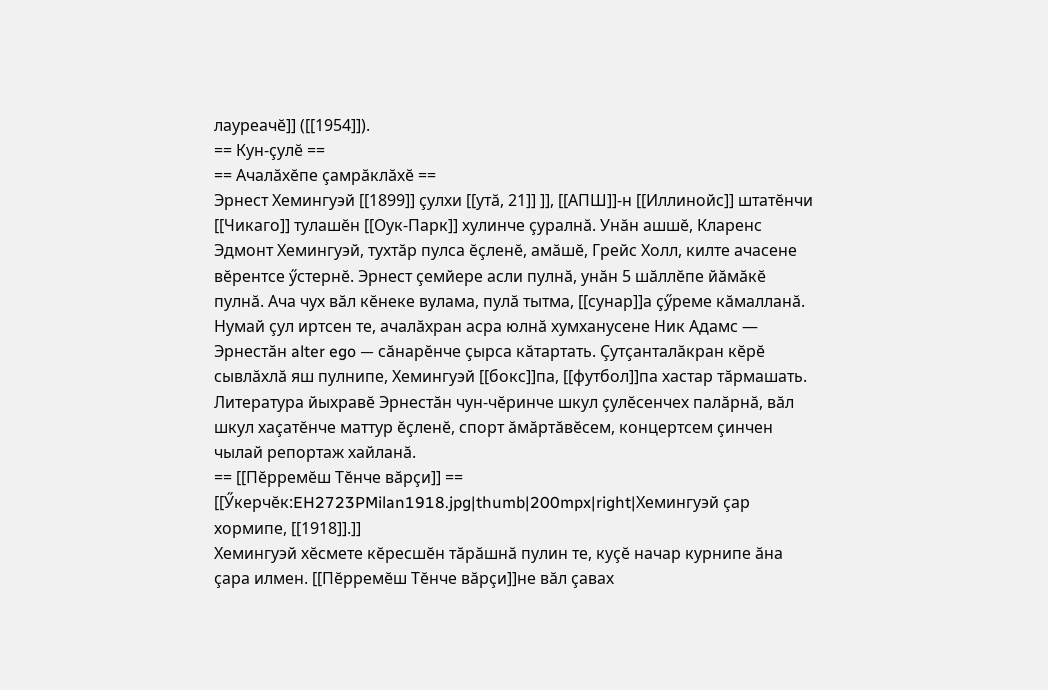лауреачĕ]] ([[1954]]).
== Кун-çулĕ ==
== Ачалăхĕпе çамрăклăхĕ ==
Эрнест Хемингуэй [[1899]] çулхи [[утă, 21]] ]], [[АПШ]]-н [[Иллинойс]] штатĕнчи [[Чикаго]] тулашĕн [[Оук-Парк]] хулинче çуралнă. Унăн ашшĕ, Кларенс Эдмонт Хемингуэй, тухтăр пулса ĕçленĕ, амăшĕ, Грейс Холл, килте ачасене вĕрентсе ӳстернĕ. Эрнест çемйере асли пулнă, унăн 5 шăллĕпе йăмăкĕ пулнă. Ача чух вăл кĕнеке вулама, пулă тытма, [[сунар]]а çӳреме кăмалланă. Нумай çул иртсен те, ачалăхран асра юлнă хумханусене Ник Адамс — Эрнестăн alter ego — сăнарĕнче çырса кăтартать. Çутçанталăкран кĕрĕ сывлăхлă яш пулнипе, Хемингуэй [[бокс]]па, [[футбол]]па хастар тăрмашать.
Литература йыхравĕ Эрнестăн чун-чĕринче шкул çулĕсенчех палăрнă, вăл шкул хаçатĕнче маттур ĕçленĕ, спорт ăмăртăвĕсем, концертсем çинчен чылай репортаж хайланă.
== [[Пĕрремĕш Тĕнче вăрçи]] ==
[[Ӳкерчĕк:EH2723PMilan1918.jpg|thumb|200mpx|right|Хемингуэй çар хормипе, [[1918]].]]
Хемингуэй хĕсмете кĕресшĕн тăрăшнă пулин те, куçĕ начар курнипе ăна çара илмен. [[Пĕрремĕш Тĕнче вăрçи]]не вăл çавах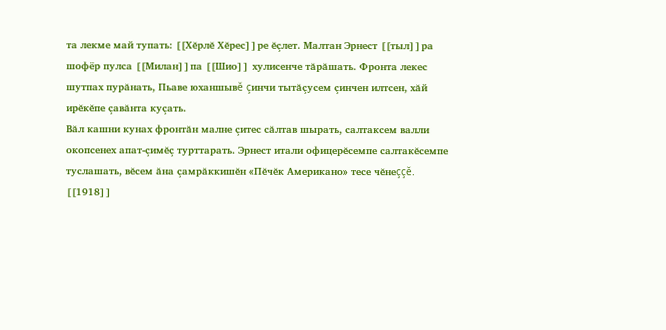та лекме май тупать: [[Хĕрлĕ Хĕрес]]ре ĕçлет. Малтан Эрнест [[тыл]]ра шофёр пулса [[Милан]]па [[Шио]] хулисенче тăрăшать. Фронта лекес шутпах пурăнать, Пьаве юханшывĕ çинчи тытăçусем çинчен илтсен, хăй ирĕкĕпе çавăнта куçать.
Вăл кашни кунах фронтăн малне çитес сăлтав шырать, салтаксем валли окопсенех апат-çимĕç турттарать. Эрнест итали офицерĕсемпе салтакĕсемпе туслашать, вĕсем ăна çамрăккишĕн «Пĕчĕк Американо» тесе чĕнеççĕ.
[[1918]]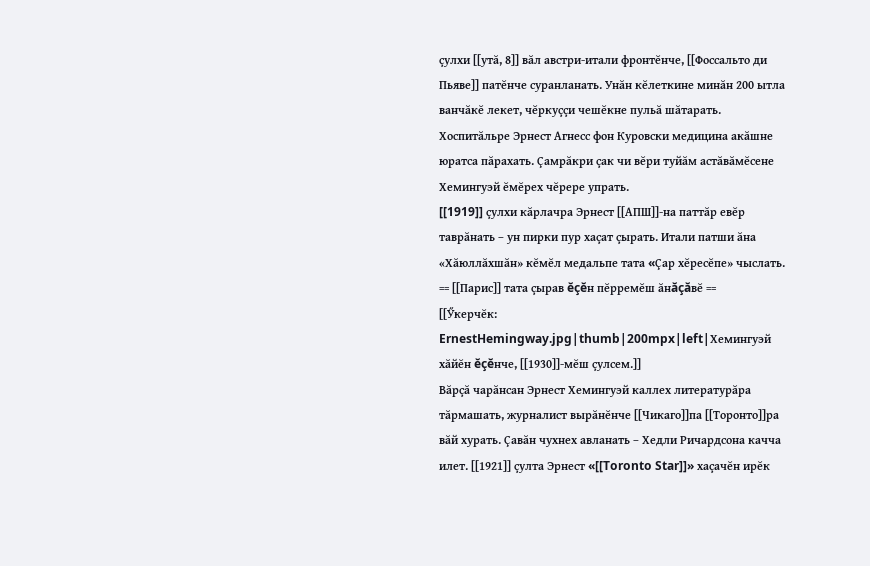çулхи [[утă, 8]] вăл австри-итали фронтĕнче, [[Фоссальто ди Пьяве]] патĕнче суранланать. Унăн кĕлеткине минăн 200 ытла ванчăкĕ лекет, чĕркуççи чешĕкне пульă шăтарать. Хоспитăльре Эрнест Агнесс фон Куровски медицина акăшне юратса пăрахать. Çамрăкри çак чи вĕри туйăм астăвăмĕсене Хемингуэй ĕмĕрех чĕрере упрать.
[[1919]] çулхи кăрлачра Эрнест [[АПШ]]-на паттăр евĕр таврăнать – ун пирки пур хаçат çырать. Итали патши ăна «Хăюллăхшăн» кĕмĕл медальпе тата «Çар хĕресĕпе» чыслать.
== [[Парис]] тата çырав ĕçĕн пĕрремĕш ăнăçăвĕ ==
[[Ӳкерчĕк: ErnestHemingway.jpg|thumb|200mpx|left|Хемингуэй хăйĕн ĕçĕнче, [[1930]]-мĕш çулсем.]]
Вăрçă чарăнсан Эрнест Хемингуэй каллех литературăра тăрмашать, журналист вырăнĕнче [[Чикаго]]па [[Торонто]]ра вăй хурать. Çавăн чухнех авланать – Хедли Ричардсона качча илет. [[1921]] çулта Эрнест «[[Toronto Star]]» хаçачĕн ирĕк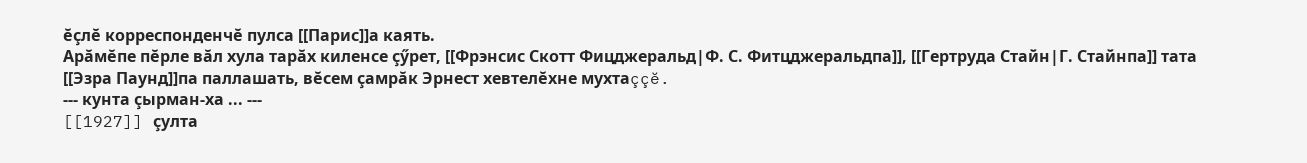ĕçлĕ корреспонденчĕ пулса [[Парис]]а каять.
Арăмĕпе пĕрле вăл хула тарăх киленсе çӳрет, [[Фрэнсис Скотт Фицджеральд|Ф. С. Фитцджеральдпа]], [[Гертруда Стайн|Г. Стайнпа]] тата [[Эзра Паунд]]па паллашать, вĕсем çамрăк Эрнест хевтелĕхне мухтаççĕ.
--- кунта çырман-ха ... ---
[[1927]] çулта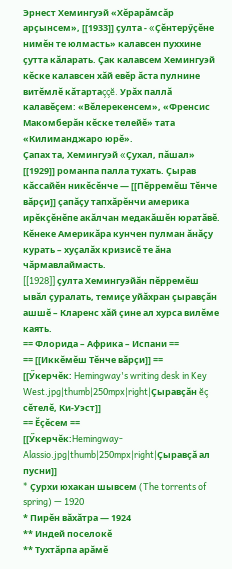Эрнест Хемингуэй «Хĕрарăмсăр арçынсем», [[1933]] çулта - «Çĕнтерӳçĕне нимĕн те юлмасть» калавсен пуххине çутта кăларать. Çак калавсем Хемингуэй кĕске калавсен хăй евĕр ăста пулнине витĕмлĕ кăтартаççĕ. Урăх паллă калавĕçем: «Вĕлерекенсем», «Френсис Макомберăн кĕске телейĕ» тата «Килиманджаро юрĕ».
Çапах та, Хемингуэй «Çухал, пăшал» [[1929]] романпа палла тухать. Çырав кăссайĕн никĕсĕнче — [[Пĕрремĕш Тĕнче вăрçи]] çапăçу тапхăрĕнчи америка ирĕкçĕнĕпе акăлчан медакăшĕн юратăвĕ. Кĕнеке Америкăра кунчен пулман ăнăçу курать – хуçалăх кризисĕ те ăна чăрмавлаймасть.
[[1928]] çулта Хемингуэйăн пĕрремĕш ывăл çуралать, темиçе уйăхран çыравçăн ашшĕ – Кларенс хăй çине ал хурса вилĕме каять.
== Флорида – Африка – Испани ==
== [[Иккĕмĕш Тĕнче вăрçи]] ==
[[Ӳкерчĕк: Hemingway's writing desk in Key West.jpg|thumb|250mpx|right|Çыравçăн ĕç сĕтелĕ, Ки-Уэст]]
== Ӗçĕсем ==
[[Ӳкерчĕк:Hemingway-Alassio.jpg|thumb|250mpx|right|Çыравçă ал пусни]]
* Çурхи юхакан шывсем (The torrents of spring) — 1920
* Пирĕн вăхăтра — 1924
** Индей поселокĕ
** Тухтăрпа арăмĕ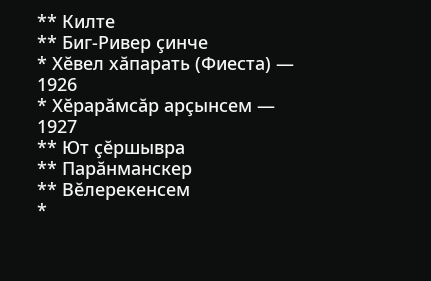** Килте
** Биг-Ривер çинче
* Хĕвел хăпарать (Фиеста) — 1926
* Хĕрарăмсăр арçынсем — 1927
** Ют çĕршывра
** Парăнманскер
** Вĕлерекенсем
*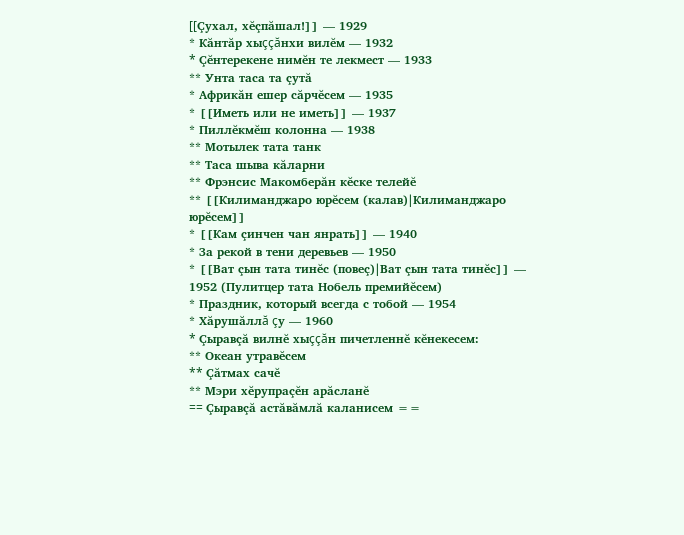[[Çухал, хĕçпăшал!]] — 1929
* Кăнтăр хыççăнхи вилĕм — 1932
* Çĕнтерекене нимĕн те лекмест — 1933
** Унта таса та çутă
* Африкăн ешер сăрчĕсем — 1935
* [[Иметь или не иметь]] — 1937
* Пиллĕкмĕш колонна — 1938
** Мотылек тата танк
** Таса шыва кăларни
** Фрэнсис Макомберăн кĕске телейĕ
** [[Килиманджаро юрĕсем (калав)|Килиманджаро юрĕсем]]
* [[Кам çинчен чан янрать]] — 1940
* За рекой в тени деревьев — 1950
* [[Ват çын тата тинĕс (повеç)|Ват çын тата тинĕс]] — 1952 (Пулитцер тата Нобель премийĕсем)
* Праздник, который всегда с тобой — 1954
* Хăрушăллă çу — 1960
* Çыравçă вилнĕ хыççăн пичетленнĕ кĕнекесем:
** Океан утравĕсем
** Çăтмах сачĕ
** Мэри хĕрупраçĕн арăсланĕ
== Çыравçă астăвăмлă каланисем ==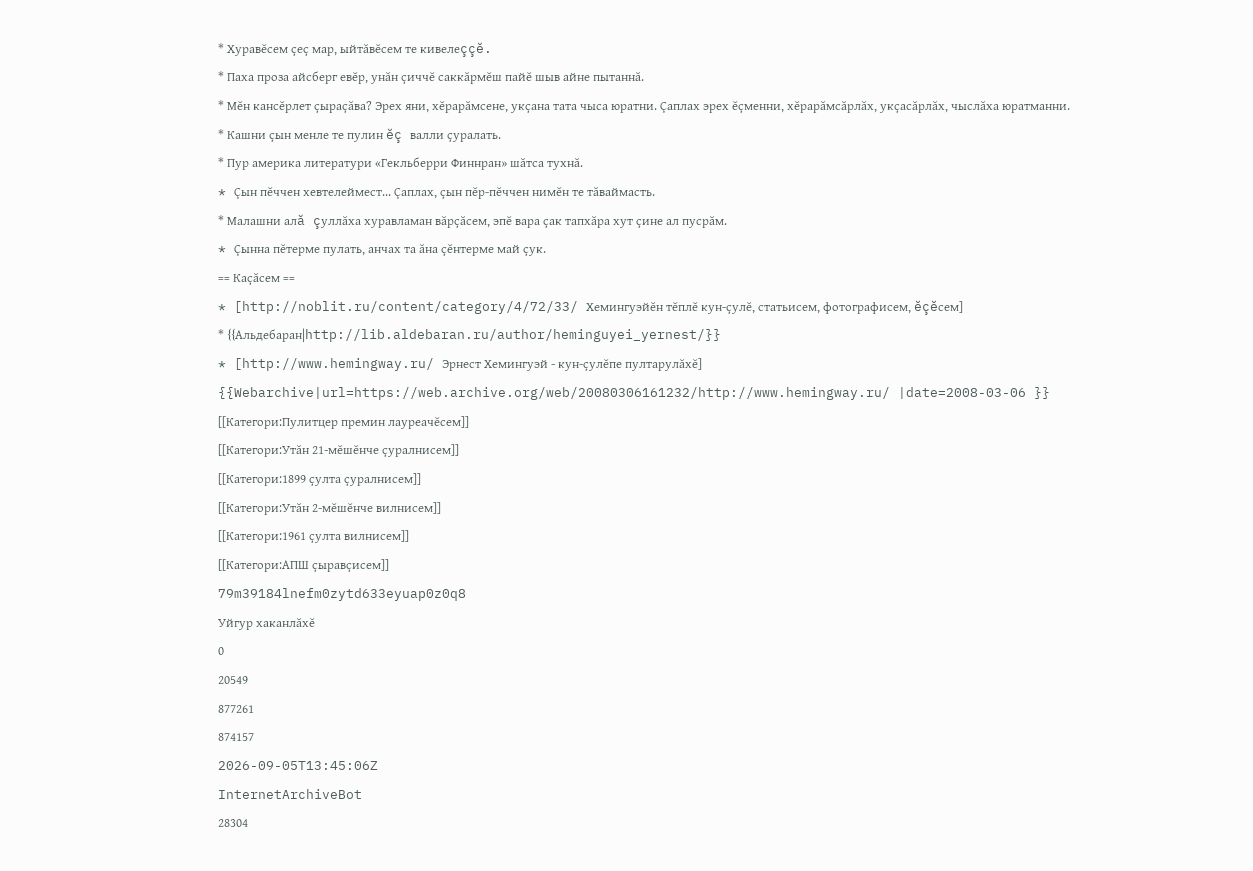* Хуравĕсем çеç мар, ыйтăвĕсем те кивелеççĕ.
* Паха проза айсберг евĕр, унăн çиччĕ саккăрмĕш пайĕ шыв айне пытаннă.
* Мĕн кансĕрлет çыраçăва? Эрех яни, хĕрарăмсене, укçана тата чыса юратни. Çаплах эрех ĕçменни, хĕрарăмсăрлăх, укçасăрлăх, чыслăха юратманни.
* Кашни çын менле те пулин ĕç валли çуралать.
* Пур америка литератури «Гекльберри Финнран» шăтса тухнă.
* Çын пĕччен хевтелеймест... Çаплах, çын пĕр-пĕччен нимĕн те тăваймасть.
* Малашни алă çуллăха хуравламан вăрçăсем, эпĕ вара çак тапхăра хут çине ал пусрăм.
* Çынна пĕтерме пулать, анчах та ăна çĕнтерме май çук.
== Каçăсем ==
* [http://noblit.ru/content/category/4/72/33/ Хемингуэйĕн тĕплĕ кун-çулĕ, статьисем, фотографисем, ĕçĕсем]
* {{Альдебаран|http://lib.aldebaran.ru/author/heminguyei_yernest/}}
* [http://www.hemingway.ru/ Эрнест Хемингуэй - кун-çулĕпе пултарулăхĕ] {{Webarchive|url=https://web.archive.org/web/20080306161232/http://www.hemingway.ru/ |date=2008-03-06 }}
[[Категори:Пулитцер премин лауреачĕсем]]
[[Категори:Утăн 21-мĕшĕнче çуралнисем]]
[[Категори:1899 çулта çуралнисем]]
[[Категори:Утăн 2-мĕшĕнче вилнисем]]
[[Категори:1961 çулта вилнисем]]
[[Категори:АПШ çыравçисем]]
79m39184lnefm0zytd633eyuap0z0q8
Уйгур хаканлăхĕ
0
20549
877261
874157
2026-09-05T13:45:06Z
InternetArchiveBot
28304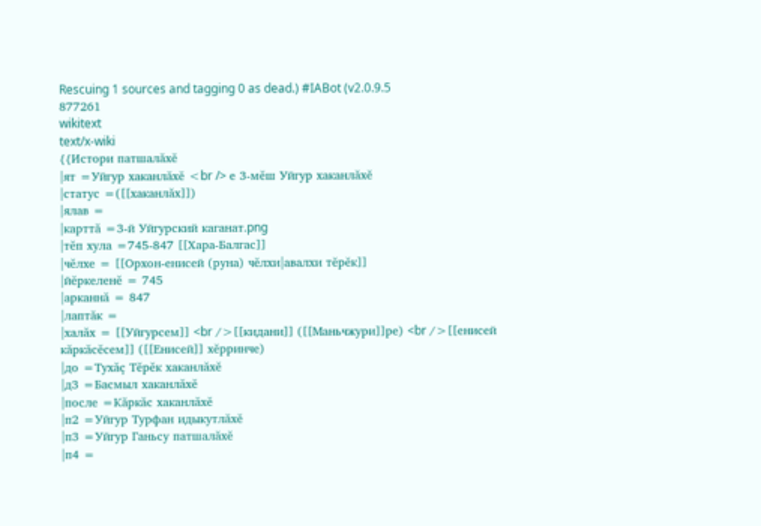Rescuing 1 sources and tagging 0 as dead.) #IABot (v2.0.9.5
877261
wikitext
text/x-wiki
{{Истори патшалăхĕ
|ят =Уйгур хаканлăхĕ <br /> е 3-мĕш Уйгур хаканлăхĕ
|статус =([[хаканлăх]])
|ялав =
|карттă =3-й Уйгурский каганат.png
|тĕп хула =745-847 [[Хара-Балгас]]
|чĕлхе = [[Орхон-енисей (руна) чĕлхи|авалхи тĕрĕк]]
|йĕркеленĕ = 745
|арканнă = 847
|лаптăк =
|халăх = [[Уйгурсем]] <br />[[кидани]] ([[Маньчжури]]ре) <br />[[енисей кăркăсĕсем]] ([[Енисей]] хĕрринче)
|до =Тухăç Тĕрĕк хаканлăхĕ
|д3 =Басмыл хаканлăхĕ
|после =Кăркăс хаканлăхĕ
|п2 =Уйгур Турфан идыкутлăхĕ
|п3 =Уйгур Ганьсу патшалăхĕ
|п4 =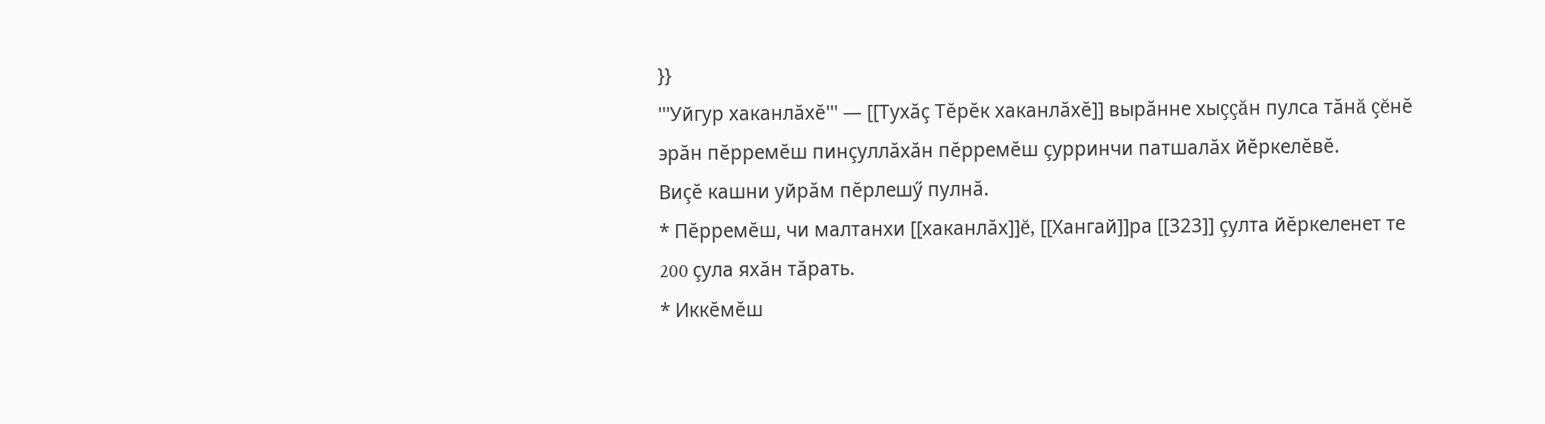}}
'''Уйгур хаканлăхĕ''' — [[Тухăç Тĕрĕк хаканлăхĕ]] вырăнне хыççăн пулса тăнă çĕнĕ эрăн пĕрремĕш пинçуллăхăн пĕрремĕш çурринчи патшалăх йĕркелĕвĕ.
Виçĕ кашни уйрăм пĕрлешӳ пулнă.
* Пĕрремĕш, чи малтанхи [[хаканлăх]]ĕ, [[Хангай]]ра [[323]] çулта йĕркеленет те 200 çула яхăн тăрать.
* Иккĕмĕш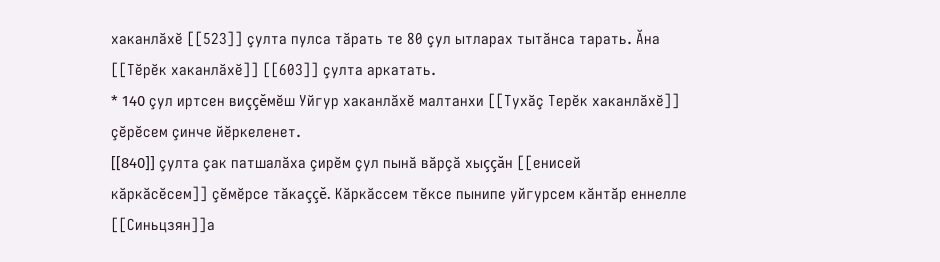хаканлăхĕ [[523]] çулта пулса тăрать те 80 çул ытларах тытăнса тарать. Ăна [[Тĕрĕк хаканлăхĕ]] [[603]] çулта аркатать.
* 140 çул иртсен виççĕмĕш Уйгур хаканлăхĕ малтанхи [[Тухăç Терĕк хаканлăхĕ]] çĕрĕсем çинче йĕркеленет.
[[840]] çулта çак патшалăха çирĕм çул пынă вăрçă хыççăн [[енисей кăркăсĕсем]] çĕмĕрсе тăкаççĕ. Кăркăссем тĕксе пынипе уйгурсем кăнтăр еннелле [[Синьцзян]]а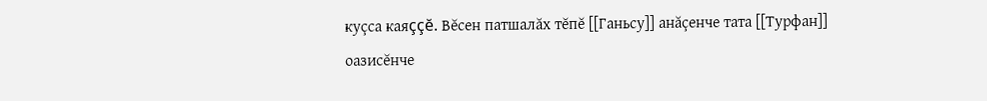куçса каяççĕ. Вĕсен патшалăх тĕпĕ [[Ганьсу]] анăçенче тата [[Турфан]] оазисĕнче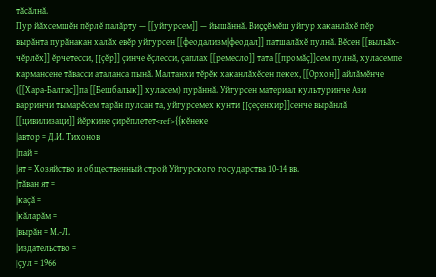тăсăлнă.
Пур йăхсемшĕн пĕрлĕ палăрту — [[уйгурсем]] — йышăннă. Виççĕмĕш уйгур хаканлăхĕ пĕр вырăнта пурăнакан халăх евĕр уйгурсен [[феодализм|феодал]] патшалăхĕ пулнă. Вĕсен [[выльăх-чĕрлĕх]] ĕрчетесси, [[çĕр]] çинче ĕçлесси, çаплах [[ремесло]] тата [[промăç]]сем пулнă, хуласемпе кармансене тăвасси аталанса пынă. Малтанхи тĕрĕк хаканлăхĕсен пекех, [[Орхон]] айлăмĕнче ([[Хара-Балгас]]па [[Бешбалык]] хуласем) пурăннă. Уйгурсен материал культуринче Ази варринчи тымарĕсем тарăн пулсан та, уйгурсемех кунти [[çеçенхир]]сенче вырăнлă [[цивилизаци]] йĕркине çирĕплетет<ref>{{кĕнеке
|автор = Д.И. Тихонов
|пай =
|ят = Хозяйство и общественный строй Уйгурского государства 10-14 вв.
|тăван ят =
|каçă =
|кăларăм =
|вырăн = М.-Л.
|издательство =
|çул = 1966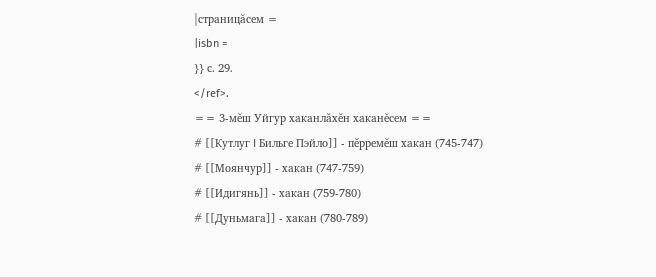|страницăсем =
|isbn =
}} с. 29.
</ref>.
== 3-мĕш Уйгур хаканлăхĕн хаканĕсем ==
# [[Кутлуг I Бильге Пэйло]] - пĕрремĕш хакан (745-747)
# [[Моянчур]] - хакан (747-759)
# [[Идигянь]] - хакан (759-780)
# [[Дуньмага]] - хакан (780-789)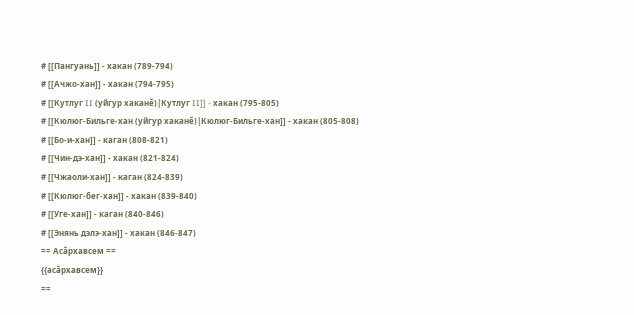# [[Пангуань]] - хакан (789-794)
# [[Ачжо-хан]] - хакан (794-795)
# [[Кутлуг II (уйгур хаканĕ)|Кутлуг II]] - хакан (795-805)
# [[Кюлюг-Бильге-хан (уйгур хаканĕ)|Кюлюг-Бильге-хан]] - хакан (805-808)
# [[Бо-и-хан]] - каган (808-821)
# [[Чин-дэ-хан]] - хакан (821-824)
# [[Чжаоли-хан]] - каган (824-839)
# [[Кюлюг-бег-хан]] - хакан (839-840)
# [[Уге-хан]] - каган (840-846)
# [[Энянь дэлэ-хан]] - хакан (846-847)
== Асăрхавсем ==
{{асăрхавсем}}
==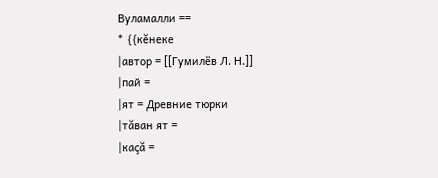Вуламалли ==
* {{кĕнеке
|автор = [[Гумилёв Л. Н.]]
|пай =
|ят = Древние тюрки
|тăван ят =
|каçă =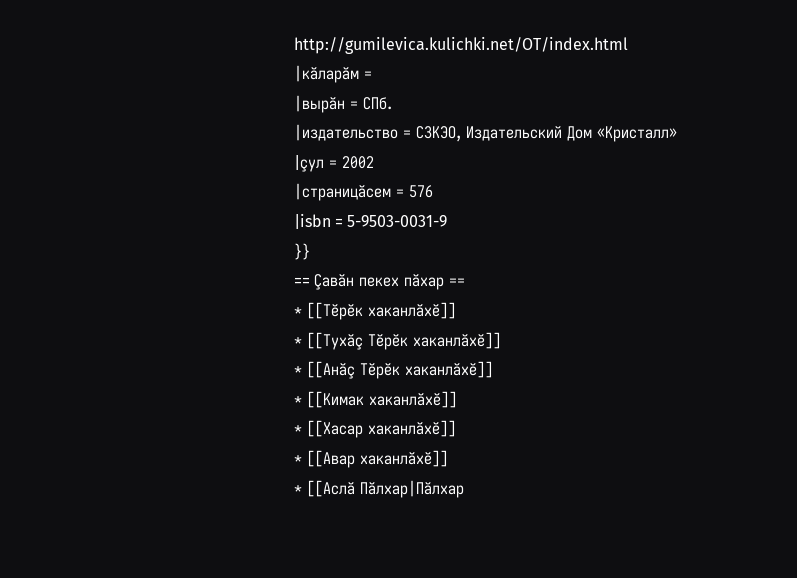http://gumilevica.kulichki.net/OT/index.html
|кăларăм =
|вырăн = СПб.
|издательство = СЗКЭО, Издательский Дом «Кристалл»
|çул = 2002
|страницăсем = 576
|isbn = 5-9503-0031-9
}}
== Çавăн пекех пăхар ==
* [[Тĕрĕк хаканлăхĕ]]
* [[Тухăç Тĕрĕк хаканлăхĕ]]
* [[Анăç Тĕрĕк хаканлăхĕ]]
* [[Кимак хаканлăхĕ]]
* [[Хасар хаканлăхĕ]]
* [[Авар хаканлăхĕ]]
* [[Аслă Пăлхар|Пăлхар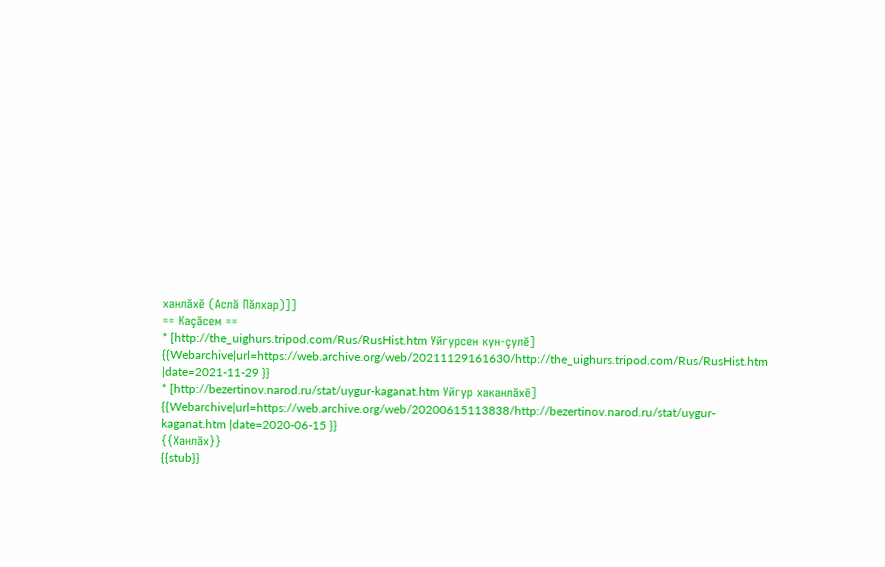ханлăхĕ (Аслă Пăлхар)]]
== Каçăсем ==
* [http://the_uighurs.tripod.com/Rus/RusHist.htm Уйгурсен кун-çулĕ] {{Webarchive|url=https://web.archive.org/web/20211129161630/http://the_uighurs.tripod.com/Rus/RusHist.htm |date=2021-11-29 }}
* [http://bezertinov.narod.ru/stat/uygur-kaganat.htm Уйгур хаканлăхĕ] {{Webarchive|url=https://web.archive.org/web/20200615113838/http://bezertinov.narod.ru/stat/uygur-kaganat.htm |date=2020-06-15 }}
{{Ханлăх}}
{{stub}}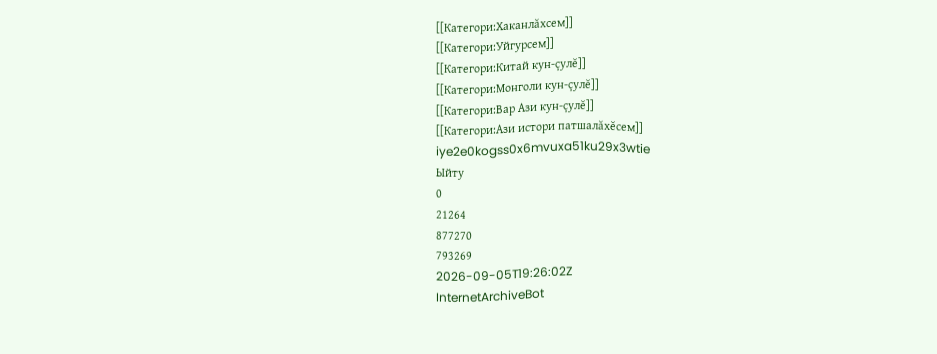[[Категори:Хаканлăхсем]]
[[Категори:Уйгурсем]]
[[Категори:Китай кун-çулĕ]]
[[Категори:Монголи кун-çулĕ]]
[[Категори:Вар Ази кун-çулĕ]]
[[Категори:Ази истори патшалăхĕсем]]
iye2e0kogss0x6mvuxa51ku29x3wtie
Ыйту
0
21264
877270
793269
2026-09-05T19:26:02Z
InternetArchiveBot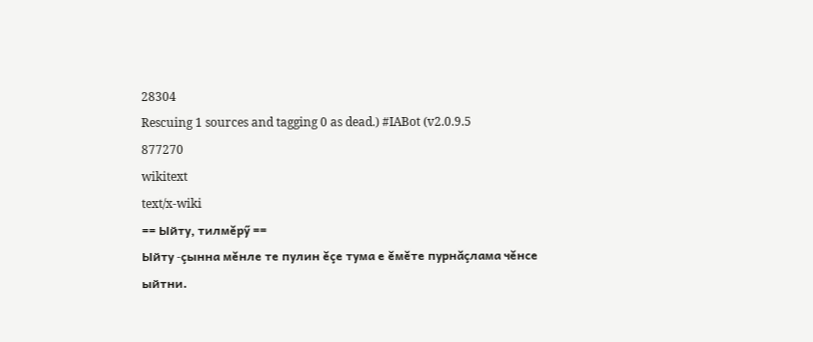28304
Rescuing 1 sources and tagging 0 as dead.) #IABot (v2.0.9.5
877270
wikitext
text/x-wiki
== Ыйту, тилмĕрӳ ==
Ыйту -çынна мĕнле те пулин ĕçе тума е ĕмĕте пурнăçлама чĕнсе ыйтни.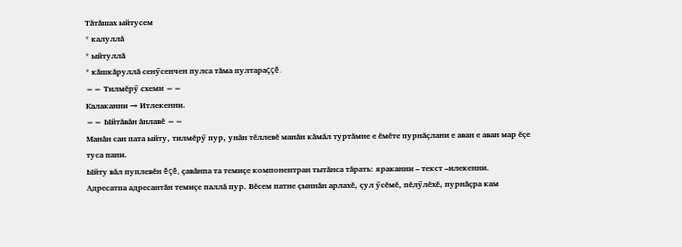Тăтăшах ыйтусем
* калуллă
* ыйтуллă
* кăшкăруллă сенӳсенчен пулса тăма пултараççĕ.
== Тилмĕрӳ схеми ==
Калаканни → Итлекенни.
== Ыйтăвăн ăнлавĕ ==
Манăн сан пата ыйту, тилмĕрӳ пур, унăн тĕллевĕ манăн кăмăл туртăмне е ĕмĕте пурнăçлани е аван е аван мар ĕçе туса пани.
Ыйту вăл пуплевĕн ĕçĕ, çавăнпа та темиçе компонентран тытăнса тăрать: яраканни – текст –илекенни.
Адресатпа адресантăн темиçе паллă пур. Вĕсем патне çыннăн арлахĕ, çул ӳсĕмĕ, пĕлӳлĕхĕ, пурнăçра кам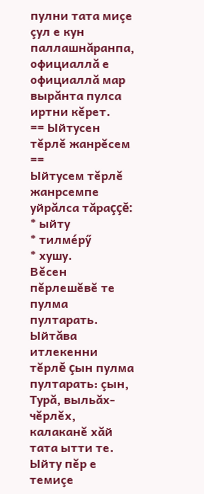пулни тата миçе çул е кун паллашнăранпа, официаллă е официаллă мар вырăнта пулса иртни кĕрет.
== Ыйтусен тĕрлĕ жанрĕсем ==
Ыйтусем тĕрлĕ жанрсемпе уйрăлса тăраççĕ:
* ыйту
* тилмéрӳ
* хушу.
Вĕсен пĕрлешĕвĕ те пулма пултарать.
Ыйтăва итлекенни тĕрлĕ çын пулма пултарать: çын, Турă, выльăх- чĕрлĕх, калаканĕ хăй тата ытти те.
Ыйту пĕр е темиçе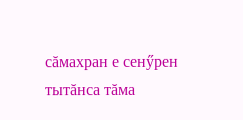сăмахран е сенӳрен тытăнса тăма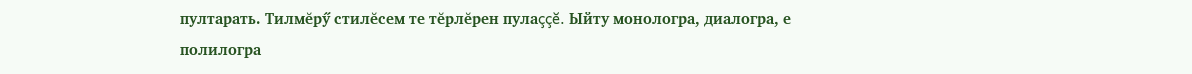пултарать. Тилмĕрӳ стилĕсем те тĕрлĕрен пулаççĕ. Ыйту монологра, диалогра, е полилогра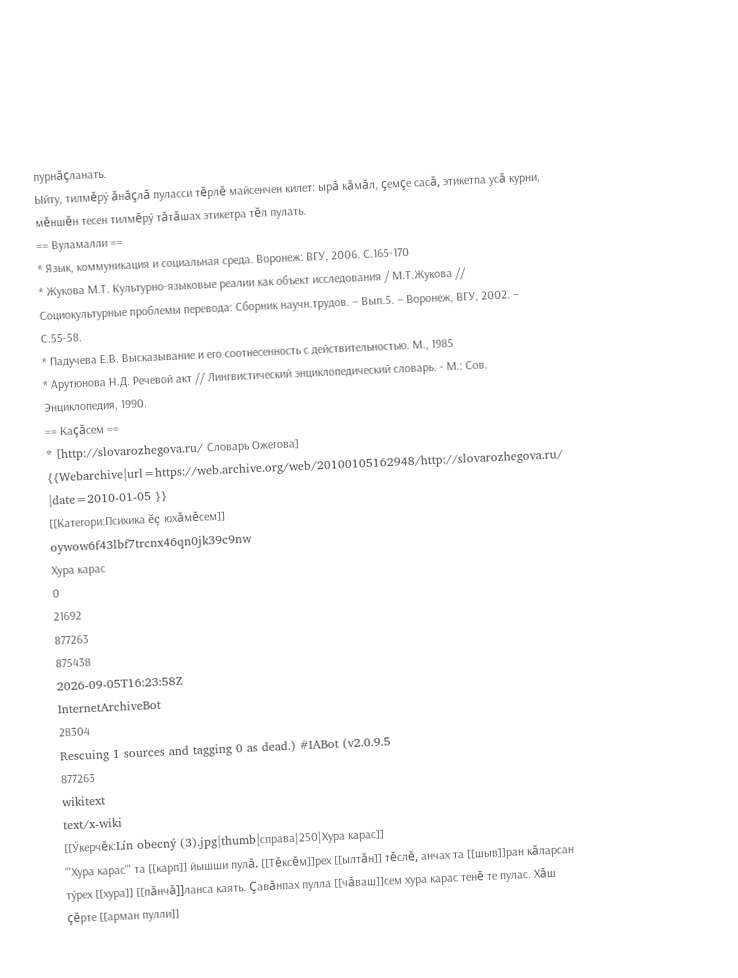пурнăçланать.
Ыйту, тилмĕрӳ ăнăçлă пуласси тĕрлĕ майсенчен килет: ырă кăмăл, çемçе сасă, этикетпа усă курни, мĕншĕн тесен тилмĕрӳ тăтăшах этикетра тĕл пулать.
== Вуламалли ==
* Язык, коммуникация и социальная среда. Воронеж: ВГУ, 2006. С.165-170
* Жукова М.Т. Культурно-языковые реалии как объект исследования / М.Т.Жукова // Социокультурные проблемы перевода: Сборник научн.трудов. – Вып.5. – Воронеж, ВГУ, 2002. – С.55-58.
* Падучева Е.В. Высказывание и его соотнесенность с действительностью. М., 1985
* Арутюнова Н.Д. Речевой акт // Лингвистический энциклопедический словарь. - М.: Сов. Энциклопедия, 1990.
== Каçăсем ==
* [http://slovarozhegova.ru/ Словарь Ожегова] {{Webarchive|url=https://web.archive.org/web/20100105162948/http://slovarozhegova.ru/ |date=2010-01-05 }}
[[Категори:Психика ĕç юхăмĕсем]]
oywow6f43lbf7trcnx46qn0jk39c9nw
Хура карас
0
21692
877263
875438
2026-09-05T16:23:58Z
InternetArchiveBot
28304
Rescuing 1 sources and tagging 0 as dead.) #IABot (v2.0.9.5
877263
wikitext
text/x-wiki
[[Ӳкерчĕк:Lín obecný (3).jpg|thumb|справа|250|Хура карас]]
'''Хура карас''' та [[карп]] йышши пулă. [[Тĕксĕм]]рех [[ылтăн]] тĕслĕ, анчах та [[шыв]]ран кăларсан тӳрех [[хура]] [[пăнчă]]ланса каять. Çавăнпах пулла [[чăваш]]сем хура карас тенĕ те пулас. Хăш çĕрте [[арман пулли]]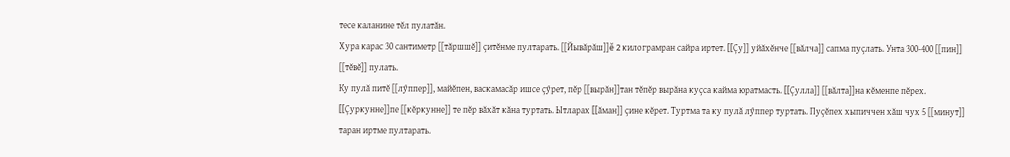тесе каланине тĕл пулатăн.
Хура карас 30 сантиметр [[тăршшĕ]] çитĕнме пултарать. [[Йывăрăш]]ĕ 2 килограмран сайра иртет. [[Çу]] уйăхĕнче [[вăлча]] сапма пуçлать. Унта 300-400 [[пин]] [[тĕвĕ]] пулать.
Ку пулă питĕ [[лӳппер]], майĕпен, васкамасăр ишсе çӳрет, пĕр [[вырăн]]тан тĕпĕр вырăна куçса кайма юратмасть. [[Çулла]] [[вăлта]]на кĕменпе пĕрех. [[Çуркунне]]пе [[кĕркунне]] те пĕр вăхăт кăна туртать. Ытларах [[ăман]] çине кĕрет. Туртма та ку пулă лӳппер туртать. Пуçĕпех хыпиччен хăш чух 5 [[минут]] таран иртме пултарать.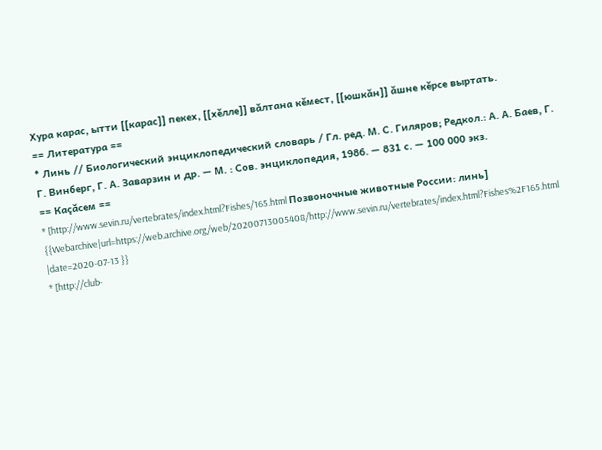Хура карас, ытти [[карас]] пекех, [[хĕлле]] вăлтана кĕмест, [[юшкăн]] ăшне кĕрсе выртать.
== Литература ==
* Линь // Биологический энциклопедический словарь / Гл. ред. М. С. Гиляров; Редкол.: А. А. Баев, Г. Г. Винберг, Г. А. Заварзин и др. — М. : Сов. энциклопедия, 1986. — 831 с. — 100 000 экз.
== Каçăсем ==
* [http://www.sevin.ru/vertebrates/index.html?Fishes/165.html Позвоночные животные России: линь] {{Webarchive|url=https://web.archive.org/web/20200713005408/http://www.sevin.ru/vertebrates/index.html?Fishes%2F165.html |date=2020-07-13 }}
* [http://club-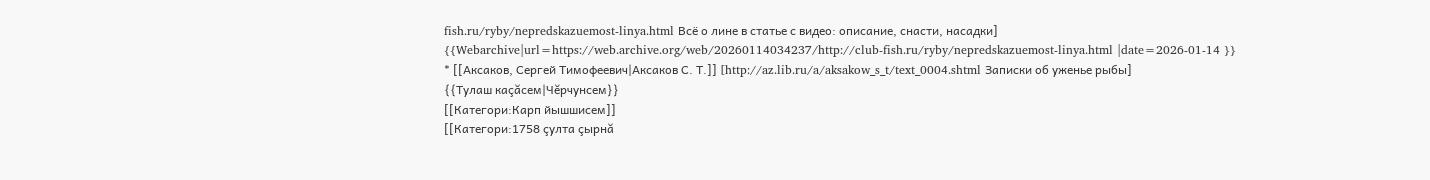fish.ru/ryby/nepredskazuemost-linya.html Всё о лине в статье с видео: описание, снасти, насадки] {{Webarchive|url=https://web.archive.org/web/20260114034237/http://club-fish.ru/ryby/nepredskazuemost-linya.html |date=2026-01-14 }}
* [[Аксаков, Сергей Тимофеевич|Аксаков С. Т.]] [http://az.lib.ru/a/aksakow_s_t/text_0004.shtml Записки об уженье рыбы]
{{Тулаш каçăсем|Чĕрчунсем}}
[[Категори:Карп йышшисем]]
[[Категори:1758 çулта çырнă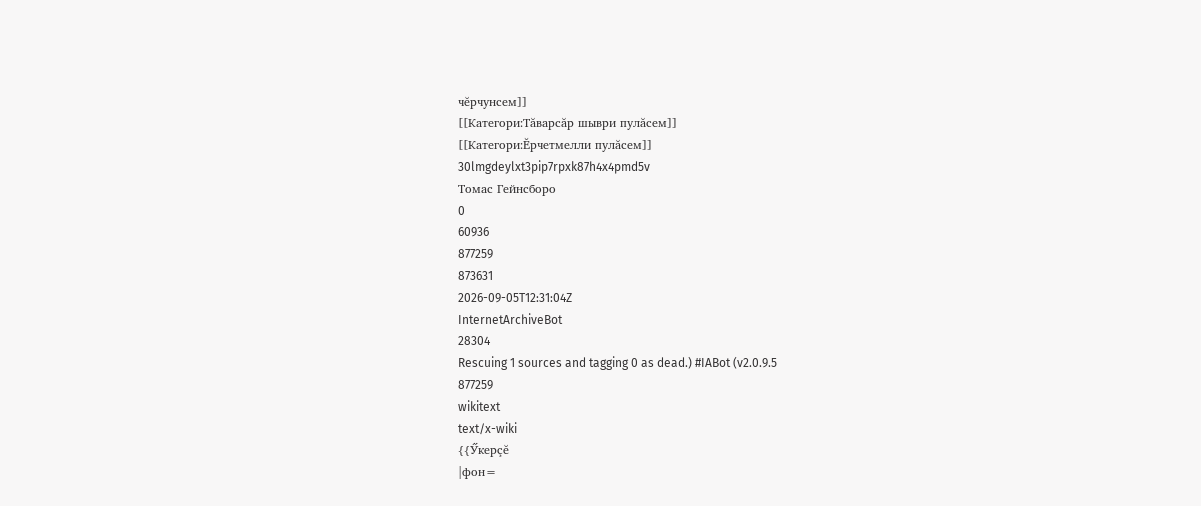чĕрчунсем]]
[[Категори:Тăварсăр шыври пулăсем]]
[[Категори:Ĕрчетмелли пулăсем]]
30lmgdeylxt3pip7rpxk87h4x4pmd5v
Томас Гейнсборо
0
60936
877259
873631
2026-09-05T12:31:04Z
InternetArchiveBot
28304
Rescuing 1 sources and tagging 0 as dead.) #IABot (v2.0.9.5
877259
wikitext
text/x-wiki
{{Ӳкерçĕ
|фон=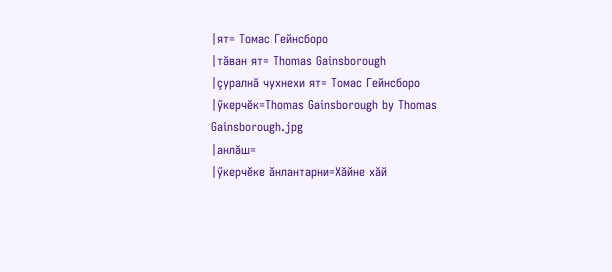|ят= Томас Гейнсборо
|тăван ят= Thomas Gainsborough
|çуралнă чухнехи ят= Томас Гейнсборо
|ӳкерчĕк=Thomas Gainsborough by Thomas Gainsborough.jpg
|анлăш=
|ӳкерчĕке ăнлантарни=Хăйне хăй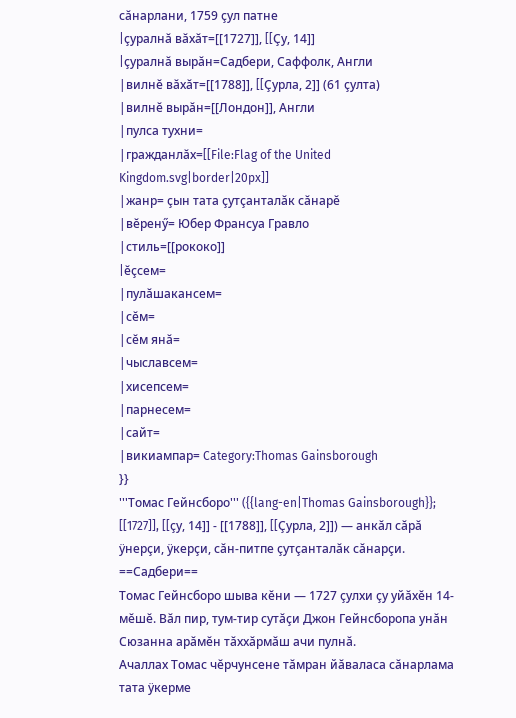сăнарлани, 1759 çул патне
|çуралнă вăхăт=[[1727]], [[Çу, 14]]
|çуралнă вырăн=Садбери, Саффолк, Англи
|вилнĕ вăхăт=[[1788]], [[Çурла, 2]] (61 çулта)
|вилнĕ вырăн=[[Лондон]], Англи
|пулса тухни=
|гражданлăх=[[File:Flag of the United Kingdom.svg|border|20px]]
|жанр= çын тата çутçанталăк сăнарĕ
|вĕренӳ= Юбер Франсуа Гравло
|стиль=[[рококо]]
|ĕçсем=
|пулăшакансем=
|сĕм=
|сĕм янă=
|чыславсем=
|хисепсем=
|парнесем=
|сайт=
|викиампар= Category:Thomas Gainsborough
}}
'''Томас Гейнсборо''' ({{lang-en|Thomas Gainsborough}}; [[1727]], [[çу, 14]] - [[1788]], [[Çурла, 2]]) — анкăл сăрă ÿнерçи, ÿкерçи, сăн-питпе çутçанталăк сăнарçи.
==Садбери==
Томас Гейнсборо шыва кĕни — 1727 çулхи çу уйăхĕн 14-мĕшĕ. Вăл пир, тум-тир сутăçи Джон Гейнсборопа унăн Сюзанна арăмĕн тăххăрмăш ачи пулнă.
Ачаллах Томас чĕрчунсене тăмран йăваласа сăнарлама тата ÿкерме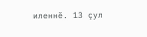иленнĕ. 13 çул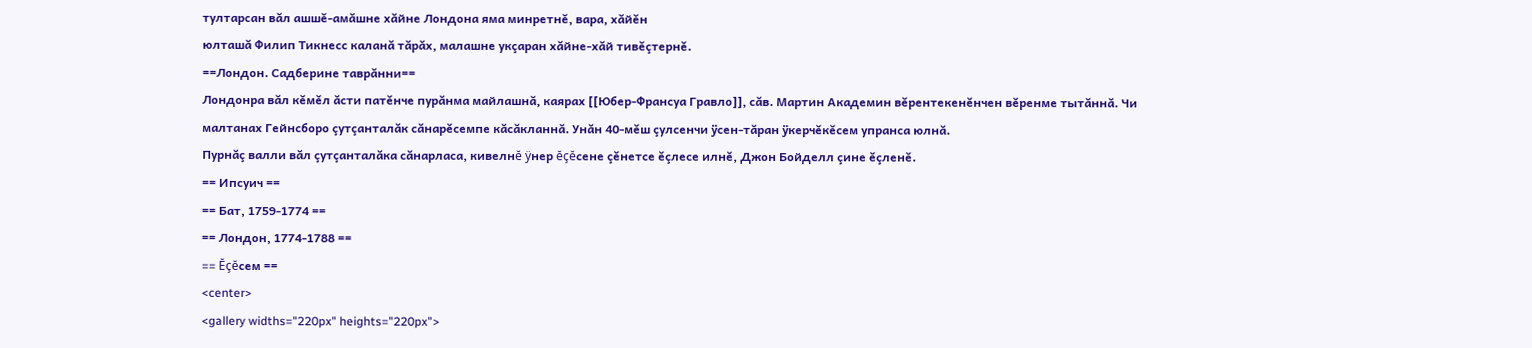тултарсан вăл ашшĕ-амăшне хăйне Лондона яма минретнĕ, вара, хăйĕн
юлташă Филип Тикнесс каланă тăрăх, малашне укçаран хăйне-хăй тивĕçтернĕ.
==Лондон. Садберине таврăнни==
Лондонра вăл кĕмĕл ăсти патĕнче пурăнма майлашнă, каярах [[Юбер-Франсуа Гравло]], сăв. Мартин Академин вĕрентекенĕнчен вĕренме тытăннă. Чи
малтанах Гейнсборо çутçанталăк сăнарĕсемпе кăсăкланнă. Унăн 40-мĕш çулсенчи ÿсен-тăран ÿкерчĕкĕсем упранса юлнă.
Пурнăç валли вăл çутçанталăка сăнарласа, кивелнĕ ÿнер ĕçĕсене çĕнетсе ĕçлесе илнĕ, Джон Бойделл çине ĕçленĕ.
== Ипсуич ==
== Бат, 1759-1774 ==
== Лондон, 1774-1788 ==
== Ĕçĕсем ==
<center>
<gallery widths="220px" heights="220px">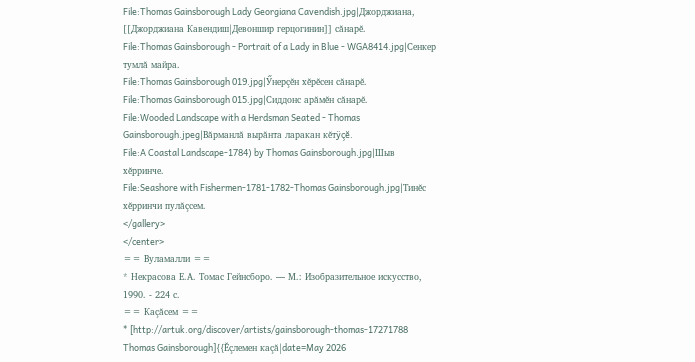File:Thomas Gainsborough Lady Georgiana Cavendish.jpg|Джорджиана, [[Джорджиана Кавендиш|Девоншир герцогинин]] сăнарĕ.
File:Thomas Gainsborough - Portrait of a Lady in Blue - WGA8414.jpg|Сенкер тумлă майра.
File:Thomas Gainsborough 019.jpg|Ӳнерçĕн хĕрĕсен сăнарĕ.
File:Thomas Gainsborough 015.jpg|Сиддонс арăмĕн сăнарĕ.
File:Wooded Landscape with a Herdsman Seated - Thomas Gainsborough.jpeg|Вăрманлă вырăнта ларакан кĕтÿçĕ.
File:A Coastal Landscape-1784) by Thomas Gainsborough.jpg|Шыв хĕрринче.
File:Seashore with Fishermen-1781-1782-Thomas Gainsborough.jpg|Тинĕс хĕрринчи пулăçсем.
</gallery>
</center>
== Вуламалли ==
* Некрасова Е.А. Томас Гейнсборо. — М.: Изобразительное искусство, 1990. - 224 с.
== Каçăсем ==
* [http://artuk.org/discover/artists/gainsborough-thomas-17271788 Thomas Gainsborough]{{Ĕçлемен каçă|date=May 2026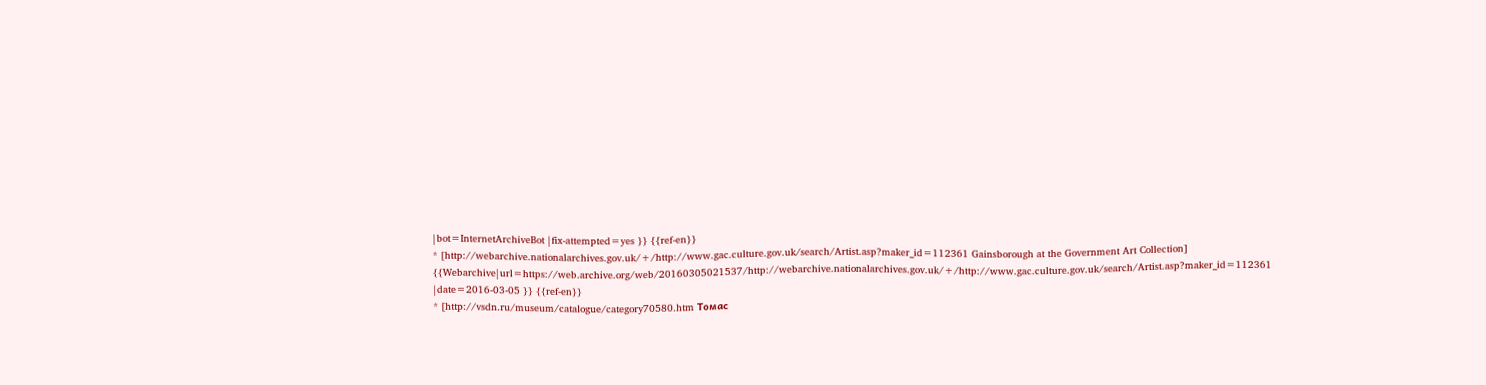|bot=InternetArchiveBot |fix-attempted=yes }} {{ref-en}}
* [http://webarchive.nationalarchives.gov.uk/+/http://www.gac.culture.gov.uk/search/Artist.asp?maker_id=112361 Gainsborough at the Government Art Collection] {{Webarchive|url=https://web.archive.org/web/20160305021537/http://webarchive.nationalarchives.gov.uk/+/http://www.gac.culture.gov.uk/search/Artist.asp?maker_id=112361 |date=2016-03-05 }} {{ref-en}}
* [http://vsdn.ru/museum/catalogue/category70580.htm Томас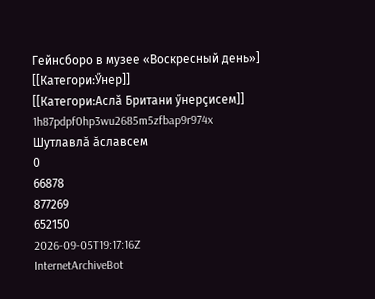Гейнсборо в музее «Воскресный день»]
[[Категори:Ӳнер]]
[[Категори:Аслă Британи ӳнерçисем]]
1h87pdpf0hp3wu2685m5zfbap9r974x
Шутлавлă ăславсем
0
66878
877269
652150
2026-09-05T19:17:16Z
InternetArchiveBot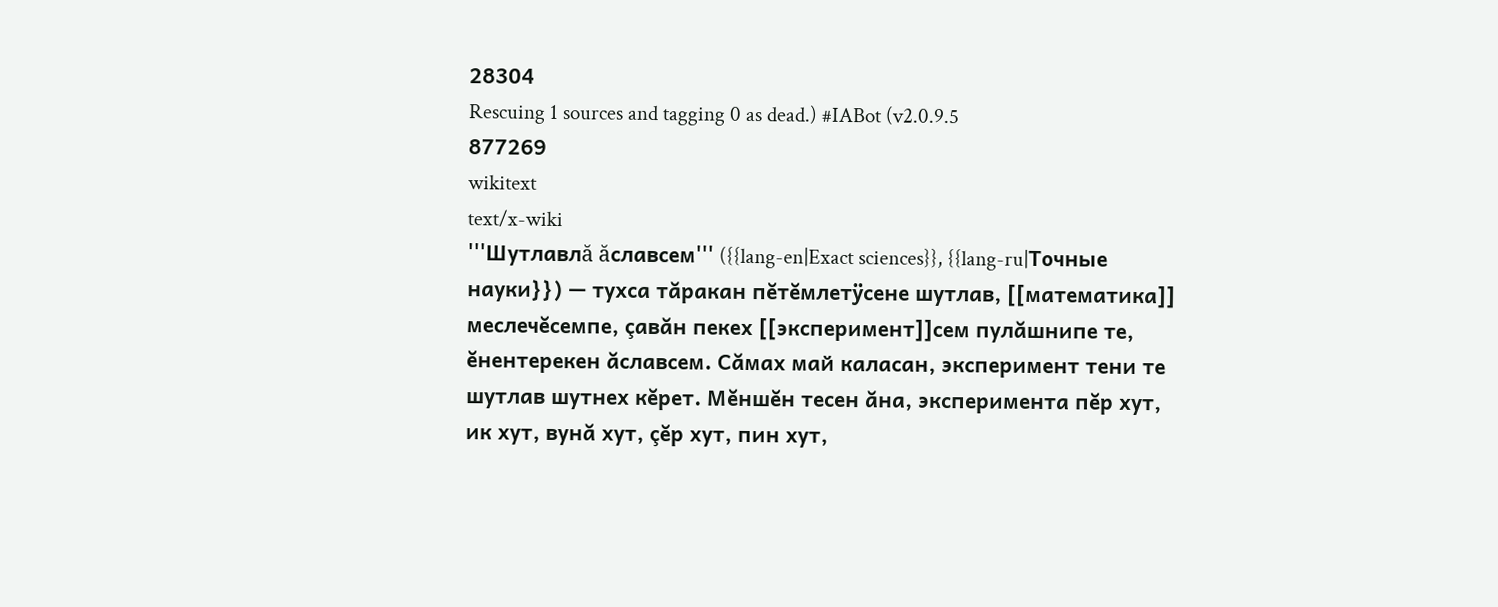28304
Rescuing 1 sources and tagging 0 as dead.) #IABot (v2.0.9.5
877269
wikitext
text/x-wiki
'''Шутлавлă ăславсем''' ({{lang-en|Exact sciences}}, {{lang-ru|Точные науки}}) — тухса тăракан пĕтĕмлетÿсене шутлав, [[математика]] меслечĕсемпе, çавăн пекех [[эксперимент]]сем пулăшнипе те, ĕнентерекен ăславсем. Сăмах май каласан, эксперимент тени те шутлав шутнех кĕрет. Мĕншĕн тесен ăна, эксперимента пĕр хут, ик хут, вунă хут, çĕр хут, пин хут,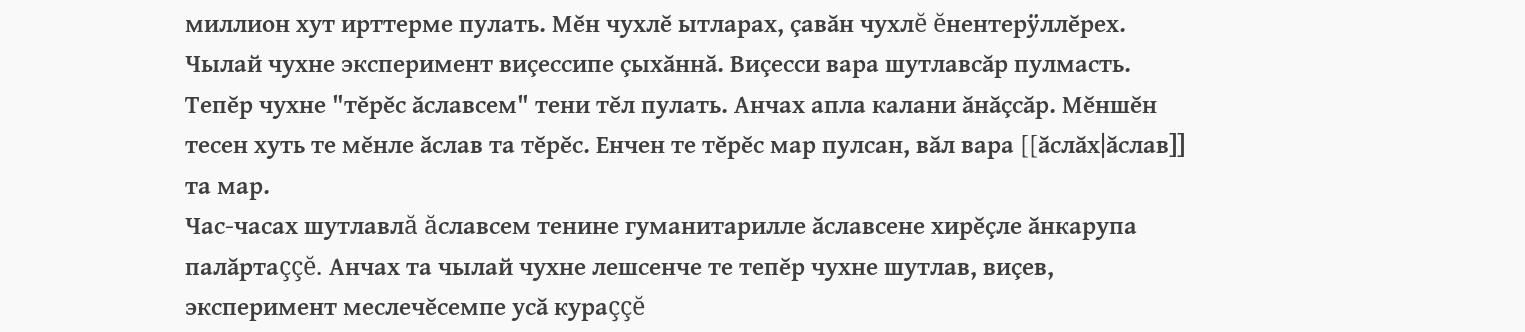миллион хут ирттерме пулать. Мĕн чухлĕ ытларах, çавăн чухлĕ ĕнентерÿллĕрех. Чылай чухне эксперимент виçессипе çыхăннă. Виçесси вара шутлавсăр пулмасть. Тепĕр чухне "тĕрĕс ăславсем" тени тĕл пулать. Анчах апла калани ăнăçсăр. Мĕншĕн тесен хуть те мĕнле ăслав та тĕрĕс. Енчен те тĕрĕс мар пулсан, вăл вара [[ăслăх|ăслав]] та мар.
Час-часах шутлавлă ăславсем тенине гуманитарилле ăславсене хирĕçле ăнкарупа палăртаççĕ. Анчах та чылай чухне лешсенче те тепĕр чухне шутлав, виçев, эксперимент меслечĕсемпе усă кураççĕ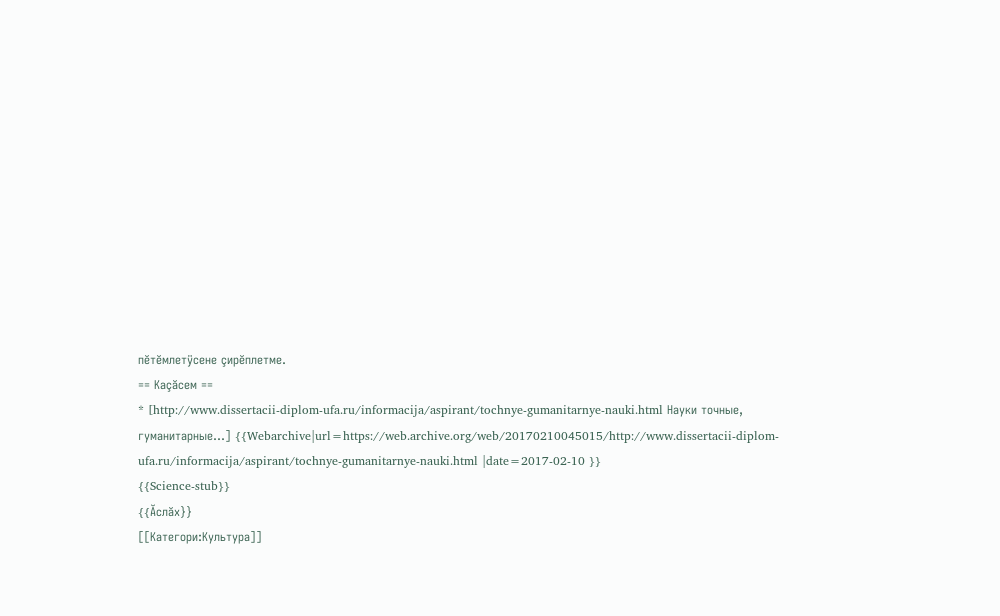пĕтĕмлетÿсене çирĕплетме.
== Каçăсем ==
* [http://www.dissertacii-diplom-ufa.ru/informacija/aspirant/tochnye-gumanitarnye-nauki.html Науки точные, гуманитарные...] {{Webarchive|url=https://web.archive.org/web/20170210045015/http://www.dissertacii-diplom-ufa.ru/informacija/aspirant/tochnye-gumanitarnye-nauki.html |date=2017-02-10 }}
{{Science-stub}}
{{Ăслăх}}
[[Категори:Культура]]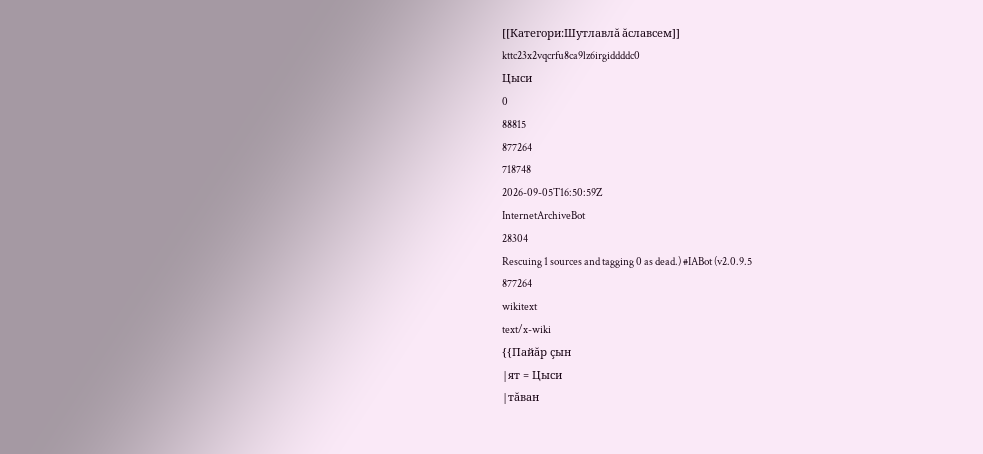[[Категори:Шутлавлă ăславсем]]
kttc23x2vqcrfu8ca9lz6irgiddddc0
Цыси
0
88815
877264
718748
2026-09-05T16:50:59Z
InternetArchiveBot
28304
Rescuing 1 sources and tagging 0 as dead.) #IABot (v2.0.9.5
877264
wikitext
text/x-wiki
{{Пайăр çын
|ят = Цыси
|тăван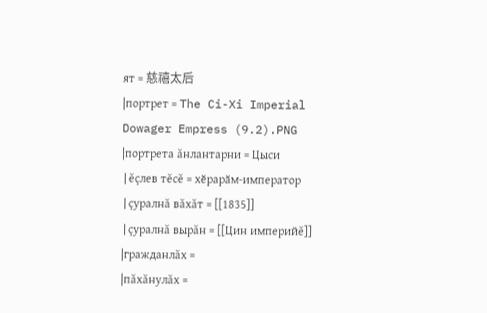ят = 慈禧太后
|портрет = The Ci-Xi Imperial Dowager Empress (9.2).PNG
|портрета ăнлантарни = Цыси
|ĕçлев тĕсĕ = хӗрарӑм-император
|çуралнă вăхăт = [[1835]]
|çуралнă вырăн = [[Цин империйĕ]]
|гражданлăх =
|пăхăнулăх =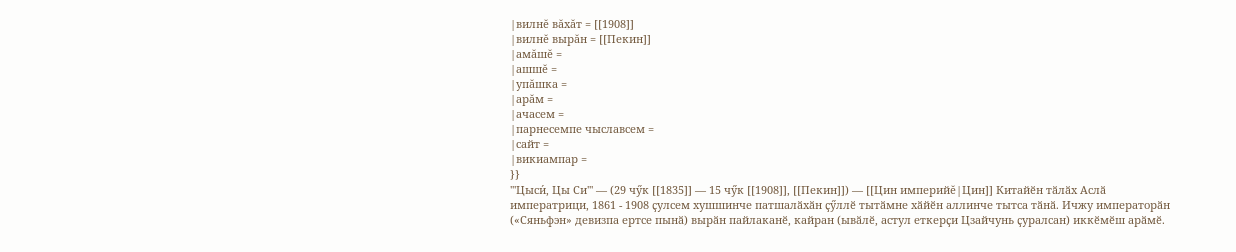|вилнĕ вăхăт = [[1908]]
|вилнĕ вырăн = [[Пекин]]
|амăшĕ =
|ашшĕ =
|упăшка =
|арăм =
|ачасем =
|парнесемпе чыславсем =
|сайт =
|викиампар =
}}
'''Цыси́, Цы Си''' — (29 чӳк [[1835]] — 15 чӳк [[1908]], [[Пекин]]) — [[Цин империйĕ|Цин]] Китайӗн тӑлӑх Аслӑ императрици, 1861 - 1908 ҫулсем хушшинче патшалӑхӑн ҫӳллӗ тытӑмне хӑйӗн аллинче тытса тӑнӑ. Ичжу императорӑн («Сяньфэн» девизпа ертсе пынӑ) вырӑн пайлаканӗ, кайран (ывӑлӗ, астул еткерҫи Цзайчунь ҫуралсан) иккӗмӗш арӑмӗ.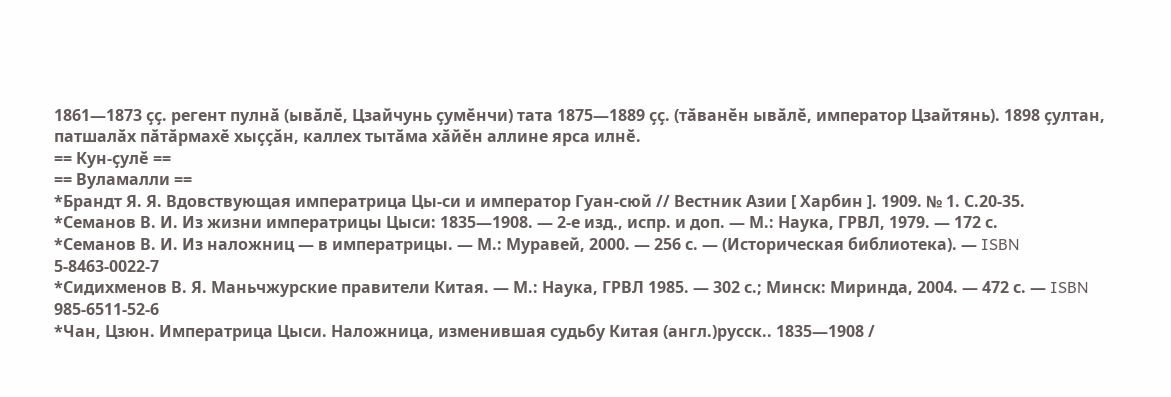1861—1873 ҫҫ. регент пулнӑ (ывӑлӗ, Цзайчунь ҫумӗнчи) тата 1875—1889 ҫҫ. (тӑванӗн ывӑлӗ, император Цзайтянь). 1898 ҫултан, патшалӑх пӑтӑрмахӗ хыҫҫӑн, каллех тытӑма хӑйӗн аллине ярса илнӗ.
== Кун-ҫулӗ ==
== Вуламалли ==
*Брандт Я. Я. Вдовствующая императрица Цы-си и император Гуан-сюй // Вестник Азии [ Харбин ]. 1909. № 1. С.20-35.
*Семанов В. И. Из жизни императрицы Цыси: 1835—1908. — 2-е изд., испр. и доп. — М.: Наука, ГРВЛ, 1979. — 172 с.
*Семанов В. И. Из наложниц — в императрицы. — М.: Муравей, 2000. — 256 с. — (Историческая библиотека). — ISBN 5-8463-0022-7
*Сидихменов В. Я. Маньчжурские правители Китая. — М.: Наука, ГРВЛ 1985. — 302 с.; Минск: Миринда, 2004. — 472 с. — ISBN 985-6511-52-6
*Чан, Цзюн. Императрица Цыси. Наложница, изменившая судьбу Китая (англ.)русск.. 1835—1908 /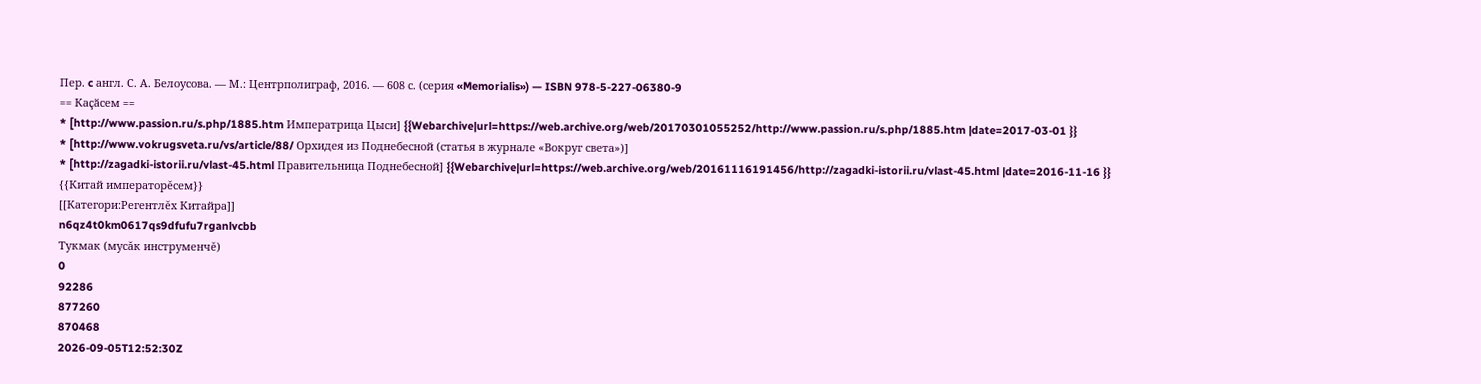Пер. c англ. С. А. Белоусова. — М.: Центрполиграф, 2016. — 608 с. (серия «Memorialis») — ISBN 978-5-227-06380-9
== Каҫӑсем ==
* [http://www.passion.ru/s.php/1885.htm Императрица Цыси] {{Webarchive|url=https://web.archive.org/web/20170301055252/http://www.passion.ru/s.php/1885.htm |date=2017-03-01 }}
* [http://www.vokrugsveta.ru/vs/article/88/ Орхидея из Поднебесной (статья в журнале «Вокруг света»)]
* [http://zagadki-istorii.ru/vlast-45.html Правительница Поднебесной] {{Webarchive|url=https://web.archive.org/web/20161116191456/http://zagadki-istorii.ru/vlast-45.html |date=2016-11-16 }}
{{Китай императорĕсем}}
[[Категори:Регентлĕх Китайра]]
n6qz4t0km0617qs9dfufu7rganlvcbb
Тукмак (мусăк инструменчĕ)
0
92286
877260
870468
2026-09-05T12:52:30Z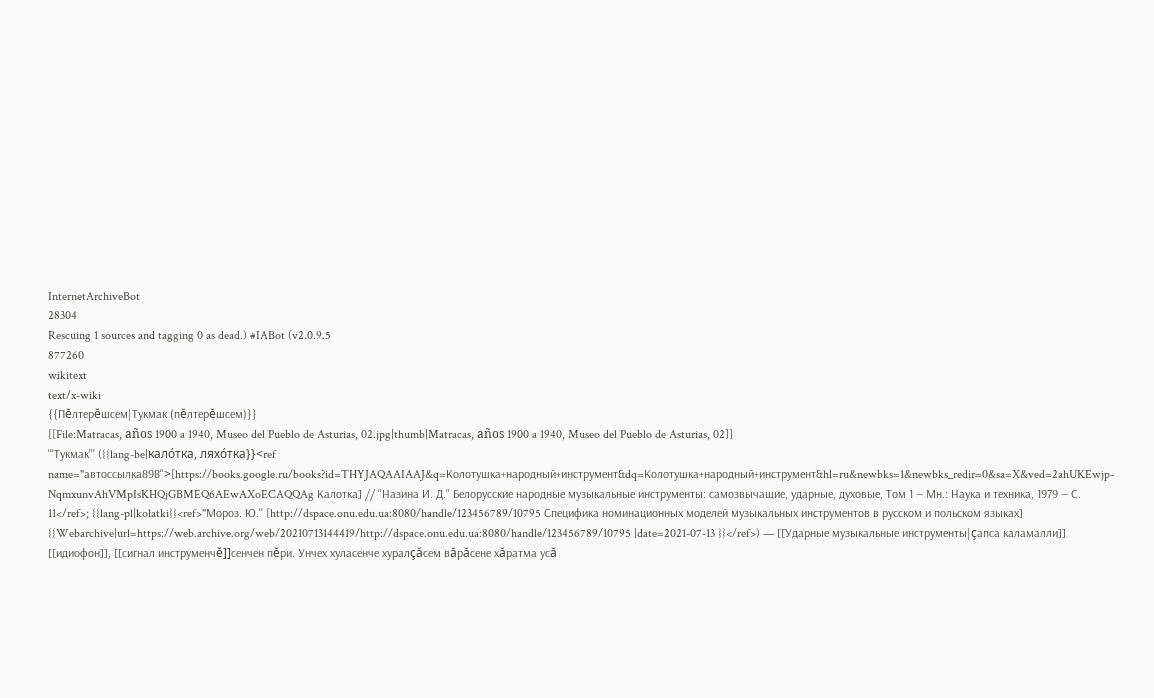InternetArchiveBot
28304
Rescuing 1 sources and tagging 0 as dead.) #IABot (v2.0.9.5
877260
wikitext
text/x-wiki
{{Пĕлтерĕшсем|Тукмак (пĕлтерĕшсем)}}
[[File:Matracas, años 1900 a 1940, Museo del Pueblo de Asturias, 02.jpg|thumb|Matracas, años 1900 a 1940, Museo del Pueblo de Asturias, 02]]
'''Тукмак''' ({{lang-be|кало́тка, ляхо́тка}}<ref name="автоссылка898">[https://books.google.ru/books?id=THYJAQAAIAAJ&q=Колотушка+народный+инструмент&dq=Колотушка+народный+инструмент&hl=ru&newbks=1&newbks_redir=0&sa=X&ved=2ahUKEwjp-NqmxunvAhVMpIsKHQjGBMEQ6AEwAXoECAQQAg Калотка] // ''Назина И. Д.'' Белорусские народные музыкальные инструменты: самозвычащие, ударные, духовые, Том 1 — Мн.: Наука и техника, 1979 — С. 11</ref>; {{lang-pl|kołatki}}<ref>''Мороз. Ю.'' [http://dspace.onu.edu.ua:8080/handle/123456789/10795 Специфика номинационных моделей музыкальных инструментов в русском и польском языках] {{Webarchive|url=https://web.archive.org/web/20210713144419/http://dspace.onu.edu.ua:8080/handle/123456789/10795 |date=2021-07-13 }}</ref>) — [[Ударные музыкальные инструменты|çапса каламалли]] [[идиофон]], [[сигнал инструменчĕ]]сенчен пĕри. Унчех хуласенче хуралçăсем вăрăсене хăратма усă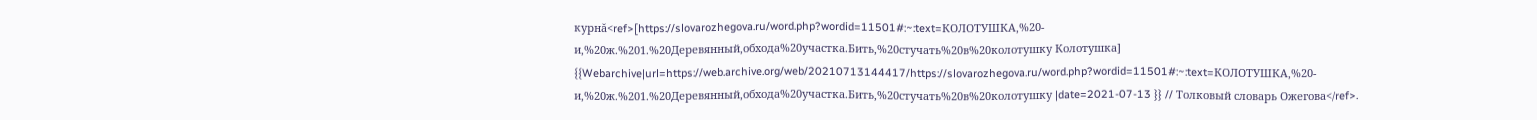курнă<ref>[https://slovarozhegova.ru/word.php?wordid=11501#:~:text=КОЛОТУШКА,%20-и,%20ж.%201.%20Деревянный,обхода%20участка.Бить,%20стучать%20в%20колотушку Колотушка] {{Webarchive|url=https://web.archive.org/web/20210713144417/https://slovarozhegova.ru/word.php?wordid=11501#:~:text=КОЛОТУШКА,%20-и,%20ж.%201.%20Деревянный,обхода%20участка.Бить,%20стучать%20в%20колотушку |date=2021-07-13 }} // Толковый словарь Ожегова</ref>.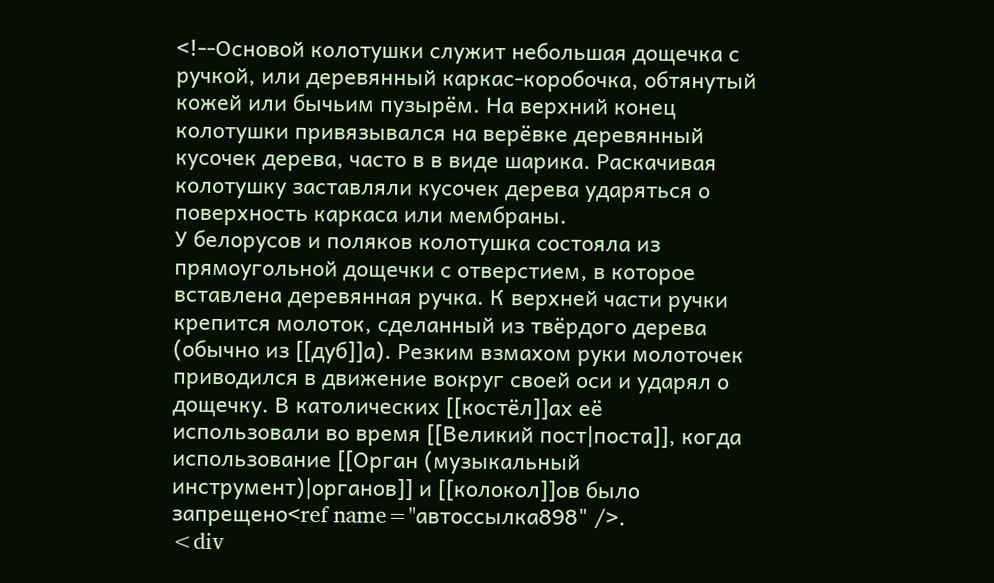<!--Основой колотушки служит небольшая дощечка с ручкой, или деревянный каркас-коробочка, обтянутый кожей или бычьим пузырём. На верхний конец колотушки привязывался на верёвке деревянный кусочек дерева, часто в в виде шарика. Раскачивая колотушку заставляли кусочек дерева ударяться о поверхность каркаса или мембраны.
У белорусов и поляков колотушка состояла из прямоугольной дощечки с отверстием, в которое вставлена деревянная ручка. К верхней части ручки крепится молоток, сделанный из твёрдого дерева (обычно из [[дуб]]а). Резким взмахом руки молоточек приводился в движение вокруг своей оси и ударял о дощечку. В католических [[костёл]]ах её использовали во время [[Великий пост|поста]], когда использование [[Орган (музыкальный инструмент)|органов]] и [[колокол]]ов было запрещено<ref name="автоссылка898" />.
<div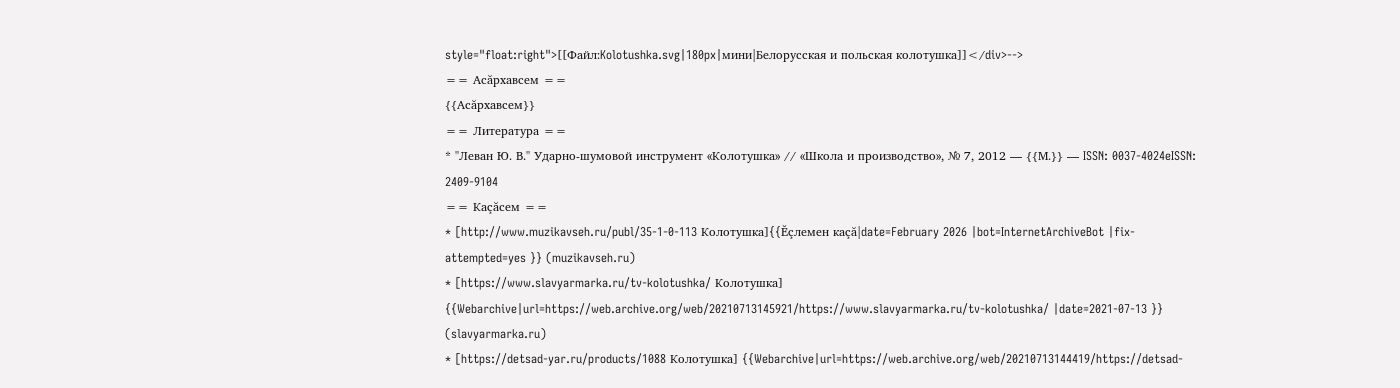style="float:right">[[Файл:Kolotushka.svg|180px|мини|Белорусская и польская колотушка]]</div>-->
== Асăрхавсем ==
{{Асăрхавсем}}
== Литература ==
* ''Леван Ю. В.'' Ударно-шумовой инструмент «Колотушка» // «Школа и производство», № 7, 2012 — {{М.}} — ISSN: 0037-4024eISSN: 2409-9104
== Каçăсем ==
* [http://www.muzikavseh.ru/publ/35-1-0-113 Колотушка]{{Ĕçлемен каçă|date=February 2026 |bot=InternetArchiveBot |fix-attempted=yes }} (muzikavseh.ru)
* [https://www.slavyarmarka.ru/tv-kolotushka/ Колотушка] {{Webarchive|url=https://web.archive.org/web/20210713145921/https://www.slavyarmarka.ru/tv-kolotushka/ |date=2021-07-13 }} (slavyarmarka.ru)
* [https://detsad-yar.ru/products/1088 Колотушка] {{Webarchive|url=https://web.archive.org/web/20210713144419/https://detsad-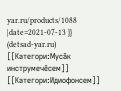yar.ru/products/1088 |date=2021-07-13 }} (detsad-yar.ru)
[[Категори:Мусăк инструмечĕсем]]
[[Категори:Идиофонсем]]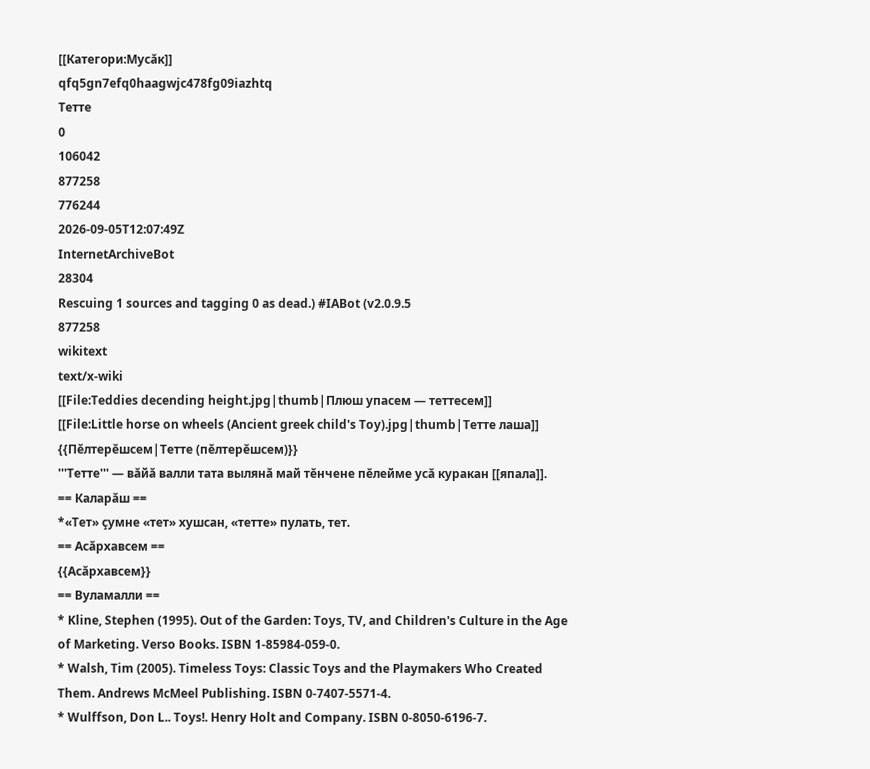[[Категори:Мусăк]]
qfq5gn7efq0haagwjc478fg09iazhtq
Тетте
0
106042
877258
776244
2026-09-05T12:07:49Z
InternetArchiveBot
28304
Rescuing 1 sources and tagging 0 as dead.) #IABot (v2.0.9.5
877258
wikitext
text/x-wiki
[[File:Teddies decending height.jpg|thumb|Плюш упасем — теттесем]]
[[File:Little horse on wheels (Ancient greek child's Toy).jpg|thumb|Тетте лаша]]
{{Пĕлтерĕшсем|Тетте (пĕлтерĕшсем)}}
'''Тетте''' — вăйă валли тата вылянă май тĕнчене пĕлейме усă куракан [[япала]].
== Каларăш ==
*«Тет» çумне «тет» хушсан, «тетте» пулать, тет.
== Асăрхавсем ==
{{Асăрхавсем}}
== Вуламалли ==
* Kline, Stephen (1995). Out of the Garden: Toys, TV, and Children's Culture in the Age of Marketing. Verso Books. ISBN 1-85984-059-0.
* Walsh, Tim (2005). Timeless Toys: Classic Toys and the Playmakers Who Created Them. Andrews McMeel Publishing. ISBN 0-7407-5571-4.
* Wulffson, Don L.. Toys!. Henry Holt and Company. ISBN 0-8050-6196-7.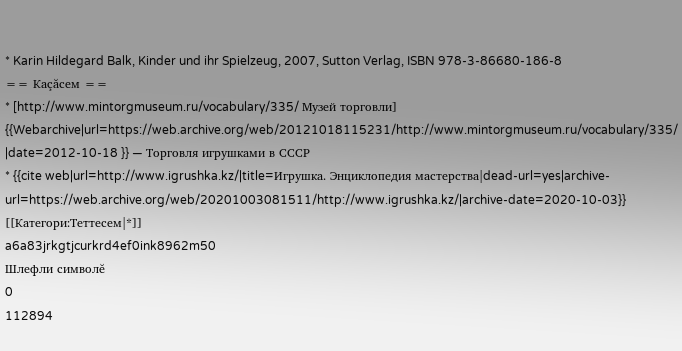* Karin Hildegard Balk, Kinder und ihr Spielzeug, 2007, Sutton Verlag, ISBN 978-3-86680-186-8
== Каçăсем ==
* [http://www.mintorgmuseum.ru/vocabulary/335/ Музей торговли] {{Webarchive|url=https://web.archive.org/web/20121018115231/http://www.mintorgmuseum.ru/vocabulary/335/ |date=2012-10-18 }} — Торговля игрушками в СССР
* {{cite web|url=http://www.igrushka.kz/|title=Игрушка. Энциклопедия мастерства|dead-url=yes|archive-url=https://web.archive.org/web/20201003081511/http://www.igrushka.kz/|archive-date=2020-10-03}}
[[Категори:Теттесем|*]]
a6a83jrkgtjcurkrd4ef0ink8962m50
Шлефли символĕ
0
112894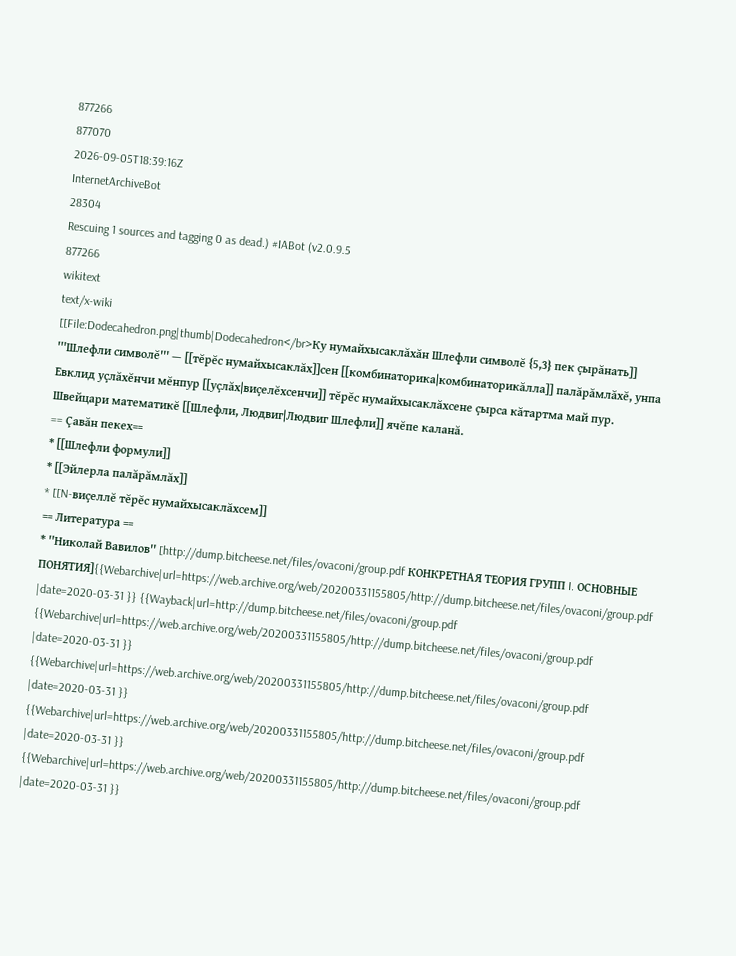877266
877070
2026-09-05T18:39:16Z
InternetArchiveBot
28304
Rescuing 1 sources and tagging 0 as dead.) #IABot (v2.0.9.5
877266
wikitext
text/x-wiki
[[File:Dodecahedron.png|thumb|Dodecahedron</br>Ку нумайхысаклăхăн Шлефли символĕ {5,3} пек çырăнать]]
'''Шлефли символĕ''' — [[тĕрĕс нумайхысаклăх]]сен [[комбинаторика|комбинаторикăлла]] палăрăмлăхĕ, унпа Евклид уçлăхĕнчи мĕнпур [[уçлăх|виçелĕхсенчи]] тĕрĕс нумайхысаклăхсене çырса кăтартма май пур. Швейцари математикĕ [[Шлефли, Людвиг|Людвиг Шлефли]] ячĕпе каланă.
== Çавăн пекех==
* [[Шлефли формули]]
* [[Эйлерла палăрăмлăх]]
* [[N-виçеллĕ тĕрĕс нумайхысаклăхсем]]
== Литература ==
* ''Николай Вавилов'' [http://dump.bitcheese.net/files/ovaconi/group.pdf КОНКРЕТНАЯ ТЕОРИЯ ГРУПП I. ОСНОВНЫЕ ПОНЯТИЯ]{{Webarchive|url=https://web.archive.org/web/20200331155805/http://dump.bitcheese.net/files/ovaconi/group.pdf |date=2020-03-31 }} {{Wayback|url=http://dump.bitcheese.net/files/ovaconi/group.pdf {{Webarchive|url=https://web.archive.org/web/20200331155805/http://dump.bitcheese.net/files/ovaconi/group.pdf |date=2020-03-31 }} {{Webarchive|url=https://web.archive.org/web/20200331155805/http://dump.bitcheese.net/files/ovaconi/group.pdf |date=2020-03-31 }} {{Webarchive|url=https://web.archive.org/web/20200331155805/http://dump.bitcheese.net/files/ovaconi/group.pdf |date=2020-03-31 }} {{Webarchive|url=https://web.archive.org/web/20200331155805/http://dump.bitcheese.net/files/ovaconi/group.pdf |date=2020-03-31 }}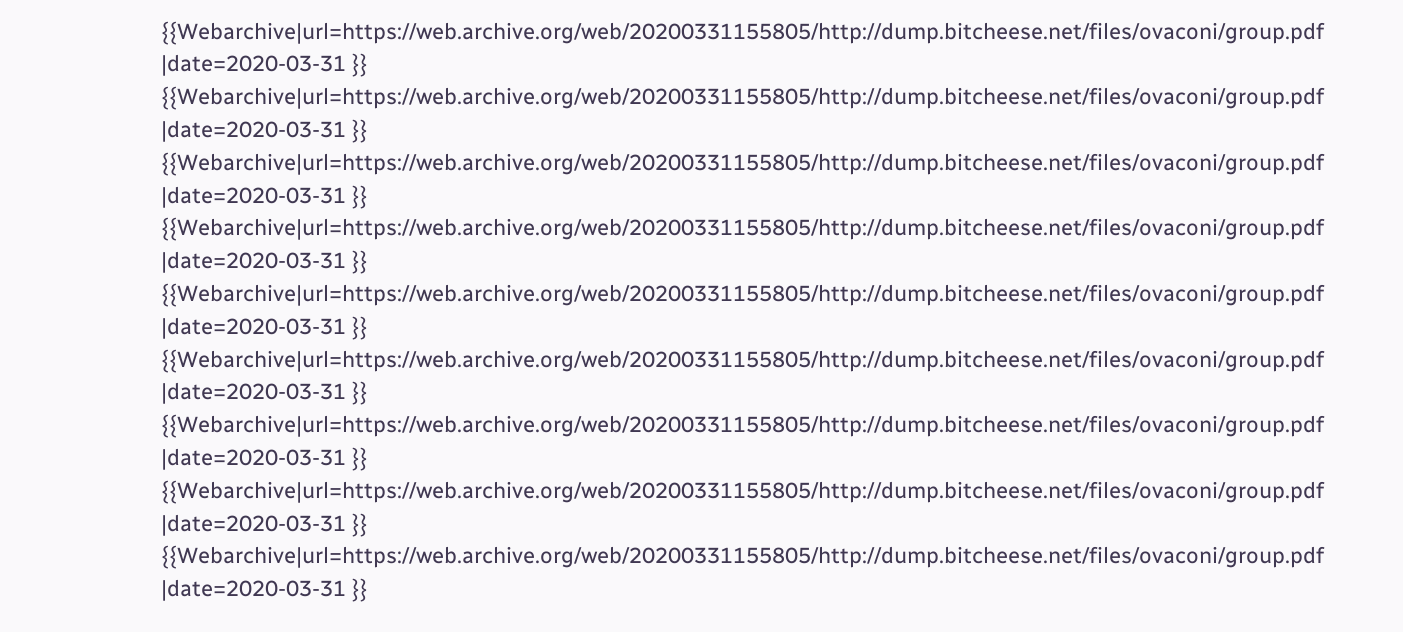{{Webarchive|url=https://web.archive.org/web/20200331155805/http://dump.bitcheese.net/files/ovaconi/group.pdf |date=2020-03-31 }} {{Webarchive|url=https://web.archive.org/web/20200331155805/http://dump.bitcheese.net/files/ovaconi/group.pdf |date=2020-03-31 }} {{Webarchive|url=https://web.archive.org/web/20200331155805/http://dump.bitcheese.net/files/ovaconi/group.pdf |date=2020-03-31 }} {{Webarchive|url=https://web.archive.org/web/20200331155805/http://dump.bitcheese.net/files/ovaconi/group.pdf |date=2020-03-31 }} {{Webarchive|url=https://web.archive.org/web/20200331155805/http://dump.bitcheese.net/files/ovaconi/group.pdf |date=2020-03-31 }} {{Webarchive|url=https://web.archive.org/web/20200331155805/http://dump.bitcheese.net/files/ovaconi/group.pdf |date=2020-03-31 }} {{Webarchive|url=https://web.archive.org/web/20200331155805/http://dump.bitcheese.net/files/ovaconi/group.pdf |date=2020-03-31 }} {{Webarchive|url=https://web.archive.org/web/20200331155805/http://dump.bitcheese.net/files/ovaconi/group.pdf |date=2020-03-31 }} {{Webarchive|url=https://web.archive.org/web/20200331155805/http://dump.bitcheese.net/files/ovaconi/group.pdf |date=2020-03-31 }}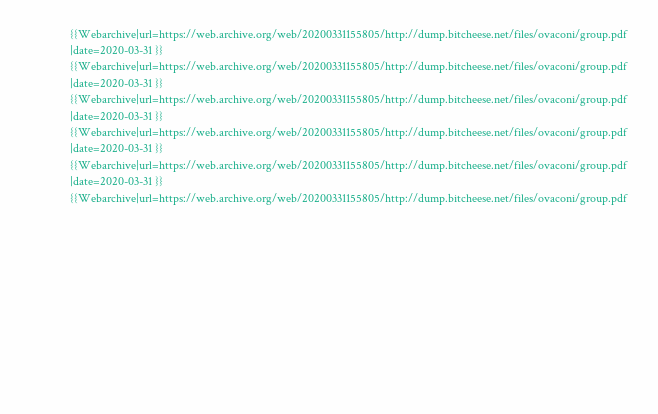{{Webarchive|url=https://web.archive.org/web/20200331155805/http://dump.bitcheese.net/files/ovaconi/group.pdf |date=2020-03-31 }} {{Webarchive|url=https://web.archive.org/web/20200331155805/http://dump.bitcheese.net/files/ovaconi/group.pdf |date=2020-03-31 }} {{Webarchive|url=https://web.archive.org/web/20200331155805/http://dump.bitcheese.net/files/ovaconi/group.pdf |date=2020-03-31 }} {{Webarchive|url=https://web.archive.org/web/20200331155805/http://dump.bitcheese.net/files/ovaconi/group.pdf |date=2020-03-31 }} {{Webarchive|url=https://web.archive.org/web/20200331155805/http://dump.bitcheese.net/files/ovaconi/group.pdf |date=2020-03-31 }} {{Webarchive|url=https://web.archive.org/web/20200331155805/http://dump.bitcheese.net/files/ovaconi/group.pdf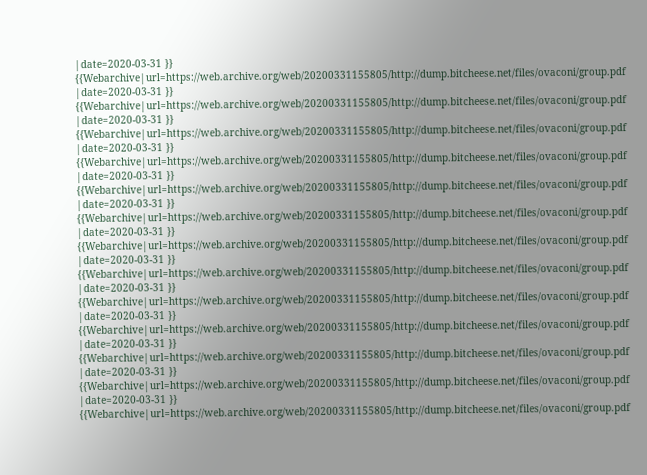|date=2020-03-31 }} {{Webarchive|url=https://web.archive.org/web/20200331155805/http://dump.bitcheese.net/files/ovaconi/group.pdf |date=2020-03-31 }} {{Webarchive|url=https://web.archive.org/web/20200331155805/http://dump.bitcheese.net/files/ovaconi/group.pdf |date=2020-03-31 }} {{Webarchive|url=https://web.archive.org/web/20200331155805/http://dump.bitcheese.net/files/ovaconi/group.pdf |date=2020-03-31 }} {{Webarchive|url=https://web.archive.org/web/20200331155805/http://dump.bitcheese.net/files/ovaconi/group.pdf |date=2020-03-31 }} {{Webarchive|url=https://web.archive.org/web/20200331155805/http://dump.bitcheese.net/files/ovaconi/group.pdf |date=2020-03-31 }} {{Webarchive|url=https://web.archive.org/web/20200331155805/http://dump.bitcheese.net/files/ovaconi/group.pdf |date=2020-03-31 }} {{Webarchive|url=https://web.archive.org/web/20200331155805/http://dump.bitcheese.net/files/ovaconi/group.pdf |date=2020-03-31 }} {{Webarchive|url=https://web.archive.org/web/20200331155805/http://dump.bitcheese.net/files/ovaconi/group.pdf |date=2020-03-31 }} {{Webarchive|url=https://web.archive.org/web/20200331155805/http://dump.bitcheese.net/files/ovaconi/group.pdf |date=2020-03-31 }} {{Webarchive|url=https://web.archive.org/web/20200331155805/http://dump.bitcheese.net/files/ovaconi/group.pdf |date=2020-03-31 }} {{Webarchive|url=https://web.archive.org/web/20200331155805/http://dump.bitcheese.net/files/ovaconi/group.pdf |date=2020-03-31 }} {{Webarchive|url=https://web.archive.org/web/20200331155805/http://dump.bitcheese.net/files/ovaconi/group.pdf |date=2020-03-31 }} {{Webarchive|url=https://web.archive.org/web/20200331155805/http://dump.bitcheese.net/files/ovaconi/group.pdf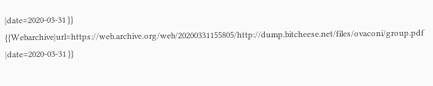|date=2020-03-31 }} {{Webarchive|url=https://web.archive.org/web/20200331155805/http://dump.bitcheese.net/files/ovaconi/group.pdf |date=2020-03-31 }}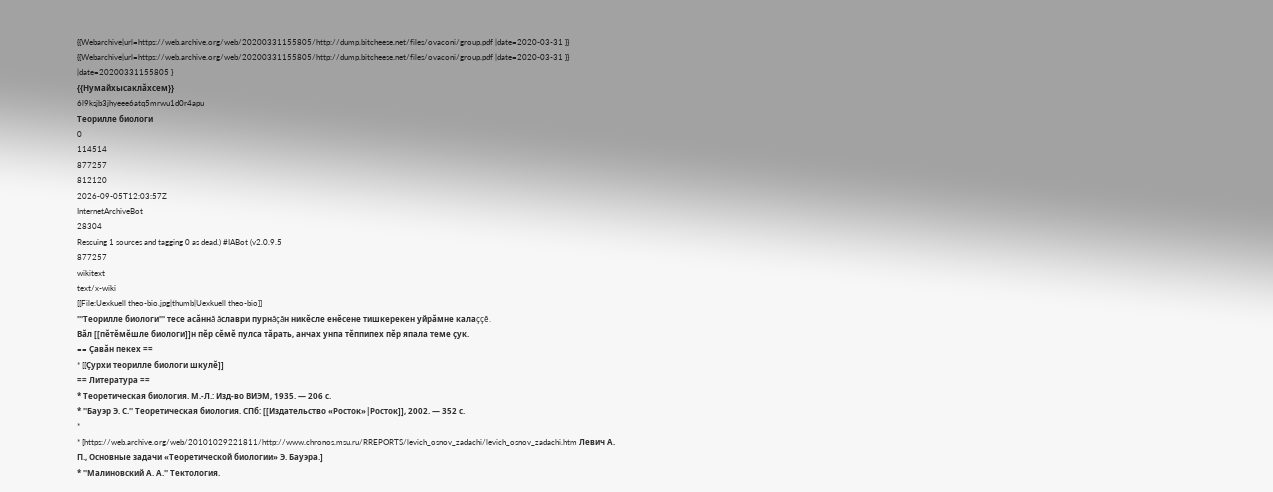{{Webarchive|url=https://web.archive.org/web/20200331155805/http://dump.bitcheese.net/files/ovaconi/group.pdf |date=2020-03-31 }} {{Webarchive|url=https://web.archive.org/web/20200331155805/http://dump.bitcheese.net/files/ovaconi/group.pdf |date=2020-03-31 }} |date=20200331155805 }
{{Нумайхысаклăхсем}}
6l9ksjb3jhyeee6atq5mrwu1d0r4apu
Теорилле биологи
0
114514
877257
812120
2026-09-05T12:03:57Z
InternetArchiveBot
28304
Rescuing 1 sources and tagging 0 as dead.) #IABot (v2.0.9.5
877257
wikitext
text/x-wiki
[[File:Uexkuell theo-bio.jpg|thumb|Uexkuell theo-bio]]
'''Теорилле биологи''' тесе асăннă ăславри пурнăçăн никĕсле енĕсене тишкерекен уйрăмне калаççĕ.
Вăл [[пĕтĕмĕшле биологи]]н пĕр сĕмĕ пулса тăрать, анчах унпа тĕппипех пĕр япала теме çук.
== Çавăн пекех ==
* [[Çурхи теорилле биологи шкулĕ]]
== Литература ==
* Теоретическая биология. М.-Л.: Изд-во ВИЭМ, 1935. — 206 с.
* ''Бауэр Э. С.'' Теоретическая биология. СПб: [[Издательство «Росток»|Росток]], 2002. — 352 с.
*
* [https://web.archive.org/web/20101029221811/http://www.chronos.msu.ru/RREPORTS/levich_osnov_zadachi/levich_osnov_zadachi.htm Левич А. П., Основные задачи «Теоретической биологии» Э. Бауэра.]
* ''Малиновский А. А.'' Тектология.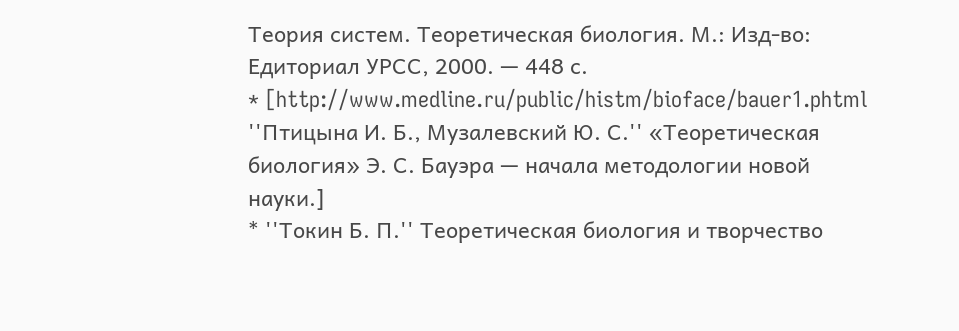Теория систем. Теоретическая биология. М.: Изд-во: Едиториал УРСС, 2000. — 448 с.
* [http://www.medline.ru/public/histm/bioface/bauer1.phtml ''Птицына И. Б., Музалевский Ю. С.'' «Теоретическая биология» Э. С. Бауэра — начала методологии новой науки.]
* ''Токин Б. П.'' Теоретическая биология и творчество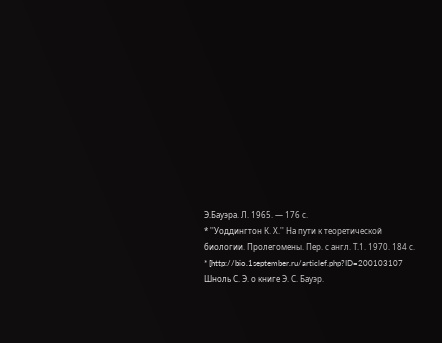Э.Бауэра. Л. 1965. — 176 с.
* ''Уоддингтон К. Х.'' На пути к теоретической биологии. Пролегомены. Пер. с англ. Т.1. 1970. 184 с.
* [http://bio.1september.ru/articlef.php?ID=200103107 Шноль С. Э. о книге Э. С. Бауэр.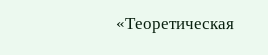«Теоретическая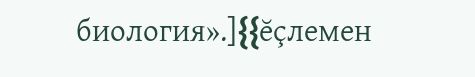биология».]{{ĕçлемен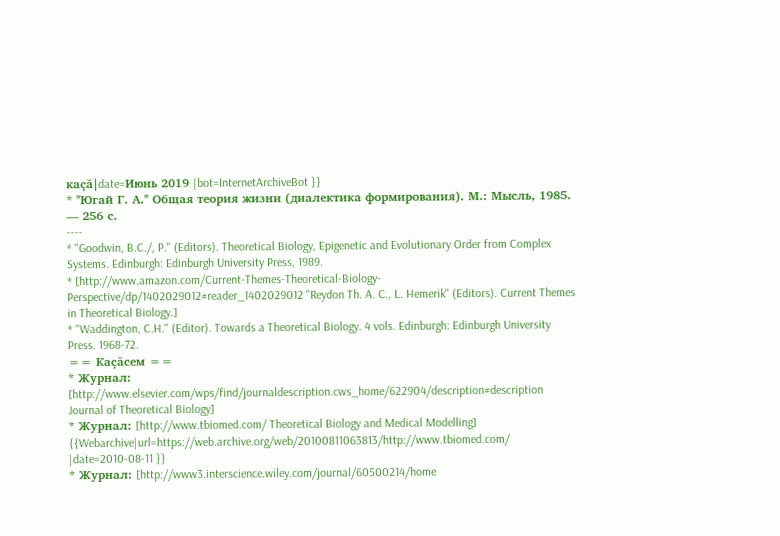каçă|date=Июнь 2019 |bot=InternetArchiveBot }}
* ''Югай Г. А.'' Общая теория жизни (диалектика формирования). М.: Мысль, 1985. — 256 с.
----
* ''Goodwin, B.C./, P.'' (Editors). Theoretical Biology, Epigenetic and Evolutionary Order from Complex Systems. Edinburgh: Edinburgh University Press, 1989.
* [http://www.amazon.com/Current-Themes-Theoretical-Biology-Perspective/dp/1402029012#reader_1402029012 ''Reydon Th. A. C., L. Hemerik'' (Editors). Current Themes in Theoretical Biology.]
* ''Waddington, C.H.'' (Editor). Towards a Theoretical Biology. 4 vols. Edinburgh: Edinburgh University Press. 1968-72.
== Каçăсем ==
* Журнал: [http://www.elsevier.com/wps/find/journaldescription.cws_home/622904/description#description Journal of Theoretical Biology]
* Журнал: [http://www.tbiomed.com/ Theoretical Biology and Medical Modelling] {{Webarchive|url=https://web.archive.org/web/20100811063813/http://www.tbiomed.com/ |date=2010-08-11 }}
* Журнал: [http://www3.interscience.wiley.com/journal/60500214/home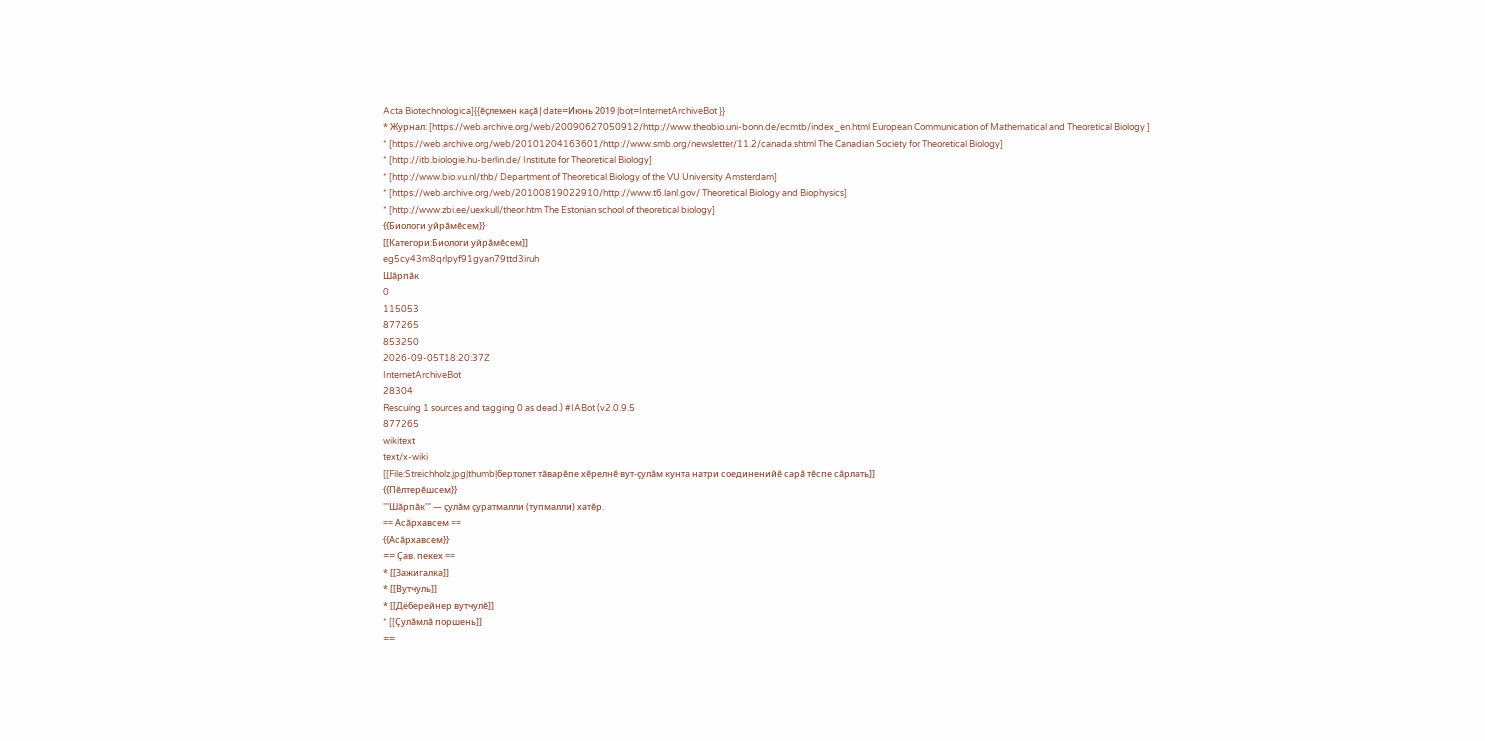Acta Biotechnologica]{{ĕçлемен каçă|date=Июнь 2019 |bot=InternetArchiveBot }}
* Журнал: [https://web.archive.org/web/20090627050912/http://www.theobio.uni-bonn.de/ecmtb/index_en.html European Communication of Mathematical and Theoretical Biology ]
* [https://web.archive.org/web/20101204163601/http://www.smb.org/newsletter/11.2/canada.shtml The Canadian Society for Theoretical Biology]
* [http://itb.biologie.hu-berlin.de/ Institute for Theoretical Biology]
* [http://www.bio.vu.nl/thb/ Department of Theoretical Biology of the VU University Amsterdam]
* [https://web.archive.org/web/20100819022910/http://www.t6.lanl.gov/ Theoretical Biology and Biophysics]
* [http://www.zbi.ee/uexkull/theor.htm The Estonian school of theoretical biology]
{{Биологи уйрăмĕсем}}
[[Категори:Биологи уйрăмĕсем]]
eg5cy43m8qrlpyf91gyan79ttd3iruh
Шăрпăк
0
115053
877265
853250
2026-09-05T18:20:37Z
InternetArchiveBot
28304
Rescuing 1 sources and tagging 0 as dead.) #IABot (v2.0.9.5
877265
wikitext
text/x-wiki
[[File:Streichholz.jpg|thumb|бертолет тӑварӗпе хӗрелнӗ вут-ҫулӑм кунта натри соединенийӗ сарӑ тӗспе сӑрлать]]
{{Пĕлтерĕшсем}}
'''Шăрпăк''' — çулăм çуратмалли (тупмалли) хатĕр.
== Асăрхавсем ==
{{Асăрхавсем}}
== Çав. пекех ==
* [[Зажигалка]]
* [[Вутчуль]]
* [[Дёберейнер вутчулĕ]]
* [[Çулăмлă поршень]]
==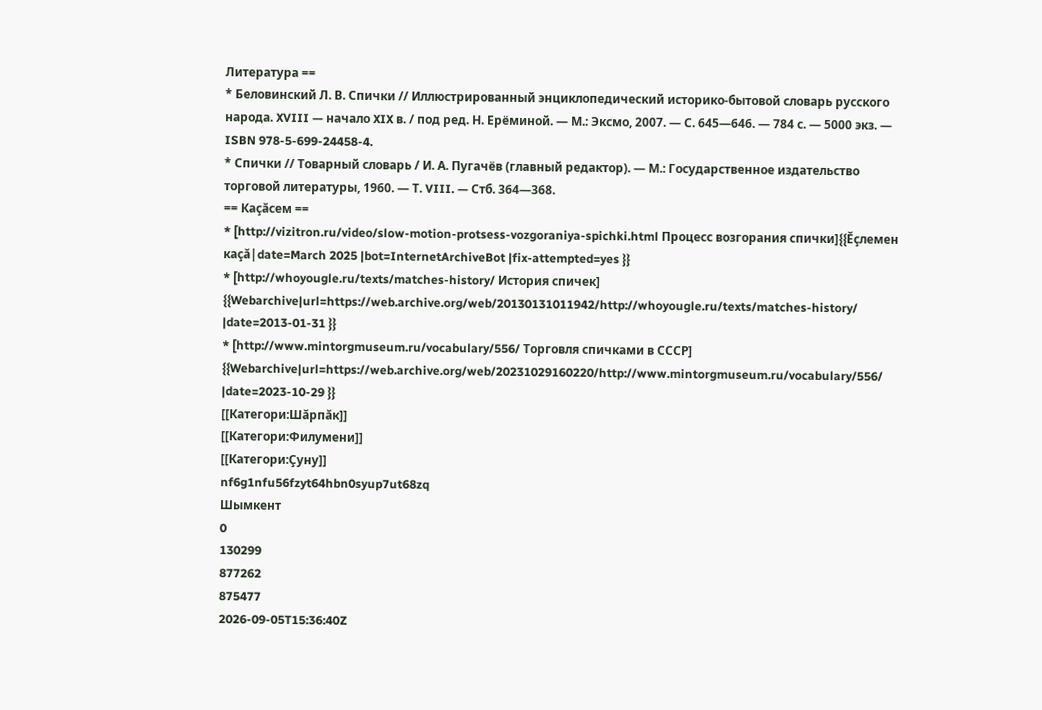Литература ==
* Беловинский Л. В. Спички // Иллюстрированный энциклопедический историко-бытовой словарь русского народа. XVIII — начало XIX в. / под ред. Н. Ерёминой. — М.: Эксмо, 2007. — С. 645—646. — 784 с. — 5000 экз. — ISBN 978-5-699-24458-4.
* Спички // Товарный словарь / И. А. Пугачёв (главный редактор). — М.: Государственное издательство торговой литературы, 1960. — Т. VIII. — Стб. 364—368.
== Каçăсем ==
* [http://vizitron.ru/video/slow-motion-protsess-vozgoraniya-spichki.html Процесс возгорания спички]{{Ĕçлемен каçă|date=March 2025 |bot=InternetArchiveBot |fix-attempted=yes }}
* [http://whoyougle.ru/texts/matches-history/ История спичек] {{Webarchive|url=https://web.archive.org/web/20130131011942/http://whoyougle.ru/texts/matches-history/ |date=2013-01-31 }}
* [http://www.mintorgmuseum.ru/vocabulary/556/ Торговля спичками в СССР] {{Webarchive|url=https://web.archive.org/web/20231029160220/http://www.mintorgmuseum.ru/vocabulary/556/ |date=2023-10-29 }}
[[Категори:Шăрпăк]]
[[Категори:Филумени]]
[[Категори:Çуну]]
nf6g1nfu56fzyt64hbn0syup7ut68zq
Шымкент
0
130299
877262
875477
2026-09-05T15:36:40Z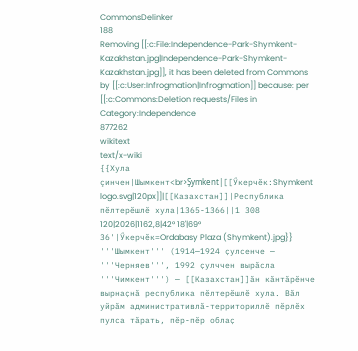CommonsDelinker
188
Removing [[:c:File:Independence-Park-Shymkent-Kazakhstan.jpg|Independence-Park-Shymkent-Kazakhstan.jpg]], it has been deleted from Commons by [[:c:User:Infrogmation|Infrogmation]] because: per [[:c:Commons:Deletion requests/Files in Category:Independence
877262
wikitext
text/x-wiki
{{Хула çинчен|Шымкент<br>Şymkent|[[Ӳкерчĕк:Shymkent logo.svg|120px]]|[[Казахстан]]|Республика пӗлтерӗшлӗ хула|1365-1366||1 308 120|2026|1162,8|42° 18'|69° 36'|Ӳкерчĕк=Ordabasy Plaza (Shymkent).jpg}}
'''Шымкент''' (1914—1924 ҫулсенче — '''Черняев''', 1992 ҫулччен вырӑсла '''Чимкент''') — [[Казахстан]]ӑн кӑнтӑрӗнче вырнаҫнӑ республика пӗлтерӗшлӗ хула. Вӑл уйрӑм административлӑ-территориллӗ пӗрлӗх пулса тӑрать, пӗр-пӗр облаҫ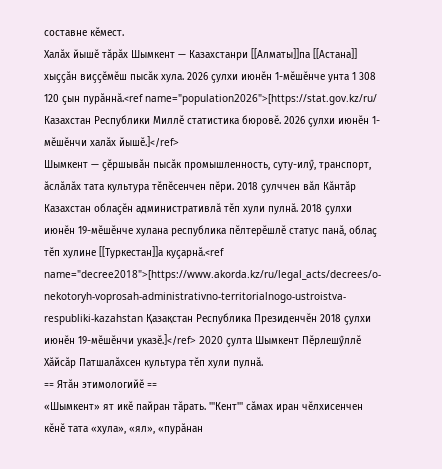составне кӗмест.
Халӑх йышӗ тӑрӑх Шымкент — Казахстанри [[Алматы]]па [[Астана]] хыҫҫӑн виҫҫӗмӗш пысӑк хула. 2026 ҫулхи июнӗн 1-мӗшӗнче унта 1 308 120 ҫын пурӑннӑ.<ref name="population2026">[https://stat.gov.kz/ru/ Казахстан Республики Миллӗ статистика бюровӗ. 2026 ҫулхи июнӗн 1-мӗшӗнчи халӑх йышӗ.]</ref>
Шымкент — ҫӗршывӑн пысӑк промышленность, суту-илӳ, транспорт, ӑслӑлӑх тата культура тӗпӗсенчен пӗри. 2018 ҫулччен вӑл Кӑнтӑр Казахстан облаҫӗн административлӑ тӗп хули пулнӑ. 2018 ҫулхи июнӗн 19-мӗшӗнче хулана республика пӗлтерӗшлӗ статус панӑ, облаҫ тӗп хулине [[Туркестан]]а куҫарнӑ.<ref name="decree2018">[https://www.akorda.kz/ru/legal_acts/decrees/o-nekotoryh-voprosah-administrativno-territorialnogo-ustroistva-respubliki-kazahstan Қазақстан Республика Президенчӗн 2018 ҫулхи июнӗн 19-мӗшӗнчи указӗ.]</ref> 2020 ҫулта Шымкент Пӗрлешӳллӗ Хӑйсӑр Патшалӑхсен культура тӗп хули пулнӑ.
== Ятӑн этимологийӗ ==
«Шымкент» ят икӗ пайран тӑрать. '''Кент''' сӑмах иран чӗлхисенчен кӗнӗ тата «хула», «ял», «пурӑнан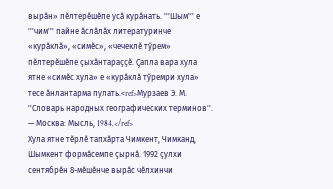вырӑн» пӗлтерӗшӗпе усӑ курӑнать. '''Шым''' е '''чим''' пайне ӑслӑлӑх литературинче «курӑклӑ», «симӗс», «чечеклӗ тӳрем» пӗлтерӗшӗпе ҫыхӑнтараҫҫӗ. Ҫапла вара хула ятне «симӗс хула» е «курӑклӑ тӳремри хула» тесе ӑнлантарма пулать.<ref>Мурзаев Э. М. ''Словарь народных географических терминов''. — Москва: Мысль, 1984.</ref>
Хула ятне тӗрлӗ тапхӑрта Чимкент, Чимканд, Шымкент формӑсемпе ҫырнӑ. 1992 ҫулхи сентябрӗн 8-мӗшӗнче вырӑс чӗлхинчи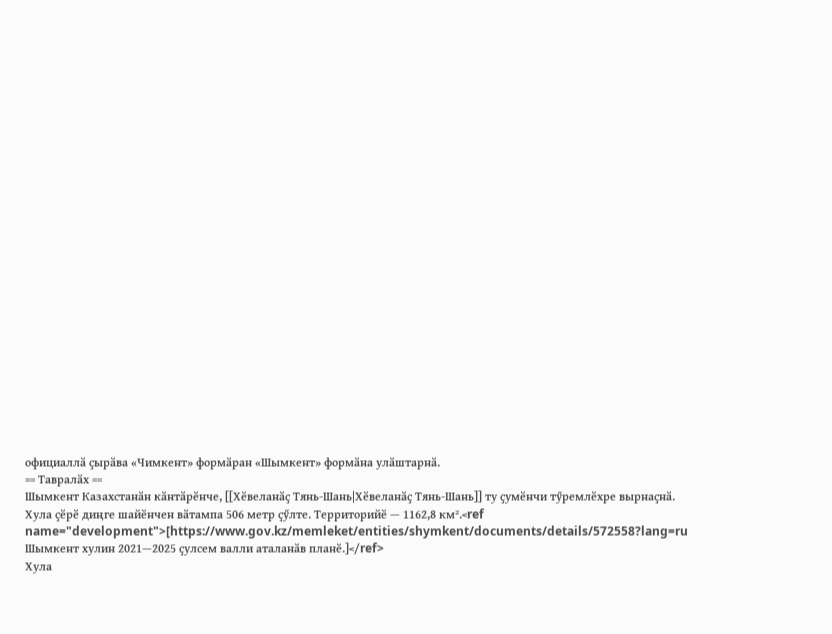официаллӑ ҫырӑва «Чимкент» формӑран «Шымкент» формӑна улӑштарнӑ.
== Тавралӑх ==
Шымкент Казахстанӑн кӑнтӑрӗнче, [[Хӗвеланӑҫ Тянь-Шань|Хӗвеланӑҫ Тянь-Шань]] ту ҫумӗнчи тӳремлӗхре вырнаҫнӑ. Хула ҫӗрӗ диңге шайӗнчен вӑтампа 506 метр ҫӳлте. Территорийӗ — 1162,8 км².<ref name="development">[https://www.gov.kz/memleket/entities/shymkent/documents/details/572558?lang=ru Шымкент хулин 2021—2025 ҫулсем валли аталанӑв планӗ.]</ref>
Хула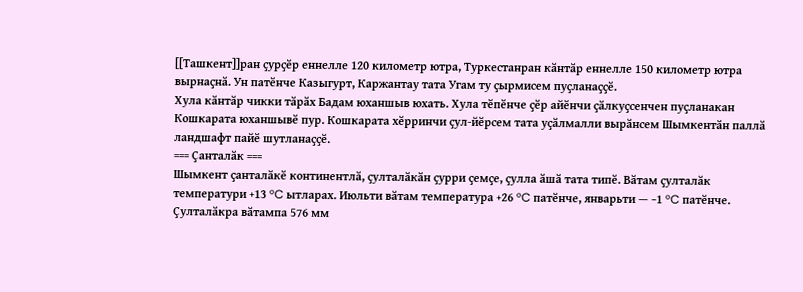[[Ташкент]]ран ҫурҫӗр еннелле 120 километр ютра, Туркестанран кӑнтӑр еннелле 150 километр ютра вырнаҫнӑ. Ун патӗнче Казыгурт, Каржантау тата Угам ту ҫырмисем пуҫланаҫҫӗ.
Хула кӑнтӑр чикки тӑрӑх Бадам юханшыв юхать. Хула тӗпӗнче ҫӗр айӗнчи ҫӑлкуҫсенчен пуҫланакан Кошкарата юханшывӗ пур. Кошкарата хӗрринчи ҫул-йӗрсем тата уҫӑлмалли вырӑнсем Шымкентӑн паллӑ ландшафт пайӗ шутланаҫҫӗ.
=== Ҫанталӑк ===
Шымкент ҫанталӑкӗ континентлӑ, ҫулталӑкӑн ҫурри ҫемҫе, ҫулла ӑшӑ тата типӗ. Вӑтам ҫулталӑк температури +13 °C ытларах. Июльти вӑтам температура +26 °C патӗнче, январьти — −1 °C патӗнче.
Ҫулталӑкра вӑтампа 576 мм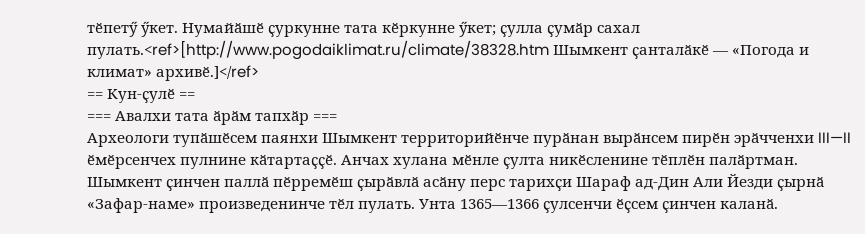тӗпетӳ ӳкет. Нумайӑшӗ ҫуркунне тата кӗркунне ӳкет; ҫулла ҫумӑр сахал пулать.<ref>[http://www.pogodaiklimat.ru/climate/38328.htm Шымкент ҫанталӑкӗ — «Погода и климат» архивӗ.]</ref>
== Кун-ҫулӗ ==
=== Авалхи тата ӑрӑм тапхӑр ===
Археологи тупӑшӗсем паянхи Шымкент территорийӗнче пурӑнан вырӑнсем пирӗн эрӑчченхи III—II ӗмӗрсенчех пулнине кӑтартаҫҫӗ. Анчах хулана мӗнле ҫулта никӗсленине тӗплӗн палӑртман.
Шымкент ҫинчен паллӑ пӗрремӗш ҫырӑвлӑ асӑну перс тарихҫи Шараф ад-Дин Али Йезди ҫырнӑ «Зафар-наме» произведенинче тӗл пулать. Унта 1365—1366 ҫулсенчи ӗҫсем ҫинчен каланӑ.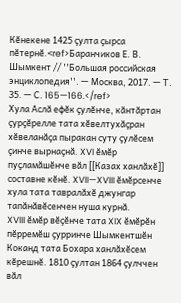Кӗнекене 1425 ҫулта ҫырса пӗтернӗ.<ref>Баранчиков Е. В. Шымкент // ''Большая российская энциклопедия''. — Москва, 2017. — Т. 35. — С. 165—166.</ref>
Хула Аслӑ ефӗк ҫулӗнче, кӑнтӑртан ҫурҫӗрелле тата хӗвелтухӑҫран хӗвеланӑҫа пыракан суту ҫулӗсем ҫинче вырнаҫнӑ. XVI ӗмӗр пуҫламӑшӗнче вӑл [[Казах ханлӑхӗ]] составне кӗнӗ. XVII—XVIII ӗмӗрсенче хула тата тавралӑхӗ джунгар тапӑнӑвӗсенчен нуша курнӑ.
XVIII ӗмӗр вӗҫӗнче тата XIX ӗмӗрӗн пӗрремӗш ҫурринче Шымкентшӗн Коканд тата Бохара ханлӑхӗсем кӗрешнӗ. 1810 ҫултан 1864 ҫулччен вӑл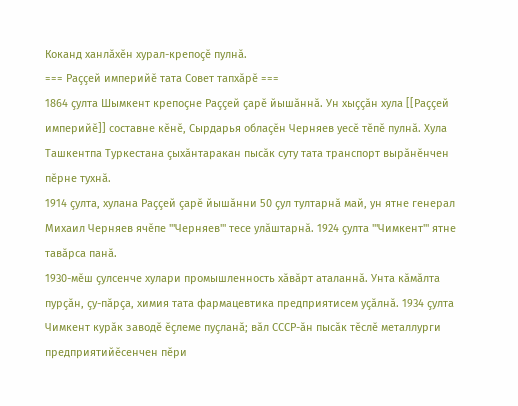Коканд ханлӑхӗн хурал-крепоҫӗ пулнӑ.
=== Раҫҫей империйӗ тата Совет тапхӑрӗ ===
1864 ҫулта Шымкент крепоҫне Раҫҫей ҫарӗ йышӑннӑ. Ун хыҫҫӑн хула [[Раҫҫей империйӗ]] составне кӗнӗ, Сырдарья облаҫӗн Черняев уесӗ тӗпӗ пулнӑ. Хула Ташкентпа Туркестана ҫыхӑнтаракан пысӑк суту тата транспорт вырӑнӗнчен пӗрне тухнӑ.
1914 ҫулта, хулана Раҫҫей ҫарӗ йышӑнни 50 ҫул тултарнӑ май, ун ятне генерал Михаил Черняев ячӗпе '''Черняев''' тесе улӑштарнӑ. 1924 ҫулта '''Чимкент''' ятне тавӑрса панӑ.
1930-мӗш ҫулсенче хулари промышленность хӑвӑрт аталаннӑ. Унта кӑмӑлта пурҫӑн, ҫу-пӑрҫа, химия тата фармацевтика предприятисем уҫӑлнӑ. 1934 ҫулта Чимкент курӑк заводӗ ӗҫлеме пуҫланӑ; вӑл СССР-ӑн пысӑк тӗслӗ металлурги предприятийӗсенчен пӗри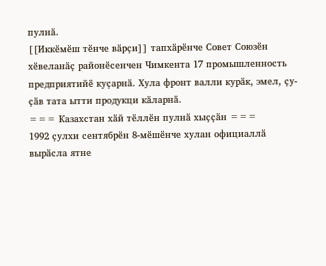пулнӑ.
[[Иккӗмӗш тӗнче вӑрҫи]] тапхӑрӗнче Совет Союзӗн хӗвеланӑҫ районӗсенчен Чимкента 17 промышленность предприятийӗ куҫарнӑ. Хула фронт валли курӑк, эмел, ҫу-ҫӑв тата ытти продукци кӑларнӑ.
=== Казахстан хӑй тӗллӗн пулнӑ хыҫҫӑн ===
1992 ҫулхи сентябрӗн 8-мӗшӗнче хулан официаллӑ вырӑсла ятне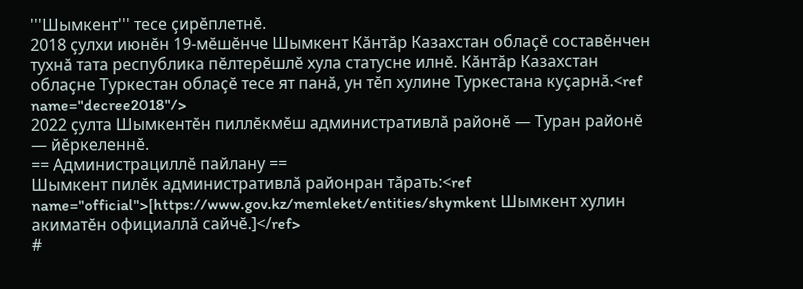'''Шымкент''' тесе ҫирӗплетнӗ.
2018 ҫулхи июнӗн 19-мӗшӗнче Шымкент Кӑнтӑр Казахстан облаҫӗ составӗнчен тухнӑ тата республика пӗлтерӗшлӗ хула статусне илнӗ. Кӑнтӑр Казахстан облаҫне Туркестан облаҫӗ тесе ят панӑ, ун тӗп хулине Туркестана куҫарнӑ.<ref name="decree2018"/>
2022 ҫулта Шымкентӗн пиллӗкмӗш административлӑ районӗ — Туран районӗ — йӗркеленнӗ.
== Администрациллӗ пайлану ==
Шымкент пилӗк административлӑ районран тӑрать:<ref name="official">[https://www.gov.kz/memleket/entities/shymkent Шымкент хулин акиматӗн официаллӑ сайчӗ.]</ref>
#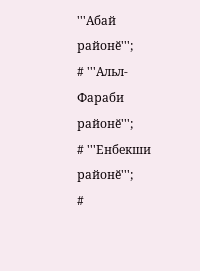'''Абай районӗ''';
# '''Альл-Фараби районӗ''';
# '''Енбекши районӗ''';
#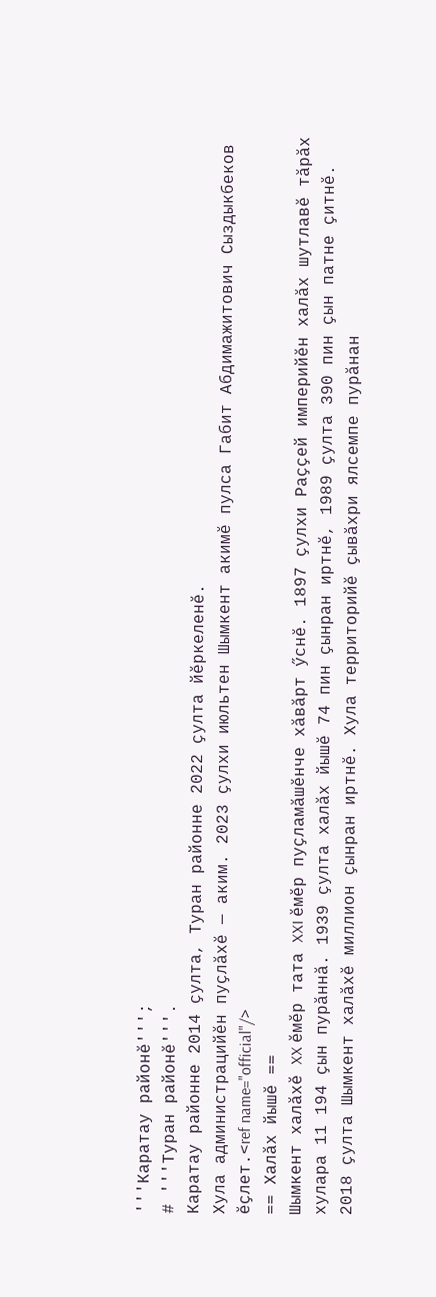'''Каратау районӗ''';
# '''Туран районӗ'''.
Каратау районне 2014 ҫулта, Туран районне 2022 ҫулта йӗркеленӗ.
Хула администрацийӗн пуҫлӑхӗ — аким. 2023 ҫулхи июльтен Шымкент акимӗ пулса Габит Абдимажитович Сыздыкбеков ӗҫлет.<ref name="official"/>
== Халӑх йышӗ ==
Шымкент халӑхӗ XX ӗмӗр тата XXI ӗмӗр пуҫламӑшӗнче хӑвӑрт ӳснӗ. 1897 ҫулхи Раҫҫей империйӗн халӑх шутлавӗ тӑрӑх хулара 11 194 ҫын пурӑннӑ. 1939 ҫулта халӑх йышӗ 74 пин ҫынран иртнӗ, 1989 ҫулта 390 пин ҫын патне ҫитнӗ.
2018 ҫулта Шымкент халӑхӗ миллион ҫынран иртнӗ. Хула территорийӗ ҫывӑхри ялсемпе пурӑнан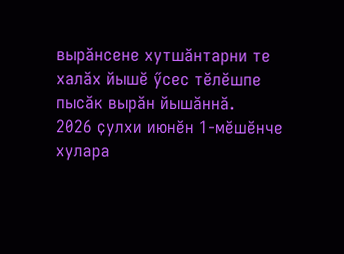вырӑнсене хутшӑнтарни те халӑх йышӗ ӳсес тӗлӗшпе пысӑк вырӑн йышӑннӑ.
2026 ҫулхи июнӗн 1-мӗшӗнче хулара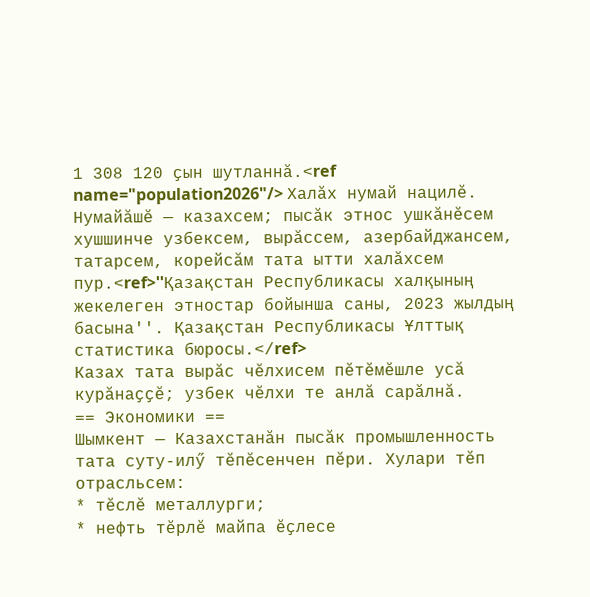1 308 120 ҫын шутланнӑ.<ref name="population2026"/> Халӑх нумай нацилӗ. Нумайӑшӗ — казахсем; пысӑк этнос ушкӑнӗсем хушшинче узбексем, вырӑссем, азербайджансем, татарсем, корейсӑм тата ытти халӑхсем пур.<ref>''Қазақстан Республикасы халқының жекелеген этностар бойынша саны, 2023 жылдың басына''. Қазақстан Республикасы Ұлттық статистика бюросы.</ref>
Казах тата вырӑс чӗлхисем пӗтӗмӗшле усӑ курӑнаҫҫӗ; узбек чӗлхи те анлӑ сарӑлнӑ.
== Экономики ==
Шымкент — Казахстанӑн пысӑк промышленность тата суту-илӳ тӗпӗсенчен пӗри. Хулари тӗп отрасльсем:
* тӗслӗ металлурги;
* нефть тӗрлӗ майпа ӗҫлесе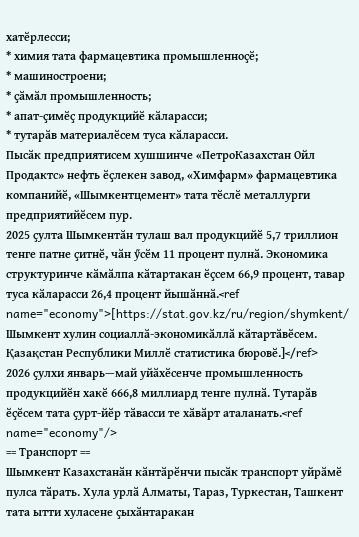хатӗрлесси;
* химия тата фармацевтика промышленноҫӗ;
* машиностроени;
* ҫӑмӑл промышленность;
* апат-ҫимӗҫ продукцийӗ кӑларасси;
* тутарӑв материалӗсем туса кӑларасси.
Пысӑк предприятисем хушшинче «ПетроКазахстан Ойл Продактс» нефть ӗҫлекен завод, «Химфарм» фармацевтика компанийӗ, «Шымкентцемент» тата тӗслӗ металлурги предприятийӗсем пур.
2025 ҫулта Шымкентӑн тулаш вал продукцийӗ 5,7 триллион тенге патне ҫитнӗ, чӑн ӳсӗм 11 процент пулнӑ. Экономика структуринче кӑмӑлпа кӑтартакан ӗҫсем 66,9 процент, тавар туса кӑларасси 26,4 процент йышӑннӑ.<ref name="economy">[https://stat.gov.kz/ru/region/shymkent/ Шымкент хулин социаллӑ-экономикӑллӑ кӑтартӑвӗсем. Қазақстан Республики Миллӗ статистика бюровӗ.]</ref>
2026 ҫулхи январь—май уйӑхӗсенче промышленность продукцийӗн хакӗ 666,8 миллиард тенге пулнӑ. Тутарӑв ӗҫӗсем тата ҫурт-йӗр тӑвасси те хӑвӑрт аталанать.<ref name="economy"/>
== Транспорт ==
Шымкент Казахстанӑн кӑнтӑрӗнчи пысӑк транспорт уйрӑмӗ пулса тӑрать. Хула урлӑ Алматы, Тараз, Туркестан, Ташкент тата ытти хуласене ҫыхӑнтаракан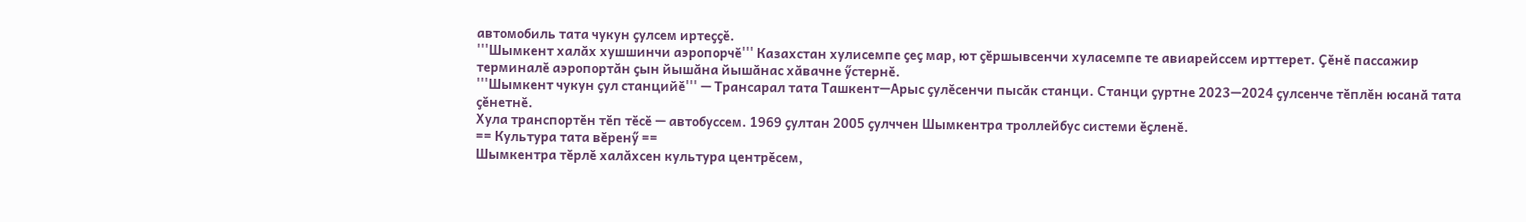автомобиль тата чукун ҫулсем иртеҫҫӗ.
'''Шымкент халӑх хушшинчи аэропорчӗ''' Казахстан хулисемпе ҫеҫ мар, ют ҫӗршывсенчи хуласемпе те авиарейссем ирттерет. Ҫӗнӗ пассажир терминалӗ аэропортӑн ҫын йышӑна йышӑнас хӑвачне ӳстернӗ.
'''Шымкент чукун ҫул станцийӗ''' — Трансарал тата Ташкент—Арыс ҫулӗсенчи пысӑк станци. Станци ҫуртне 2023—2024 ҫулсенче тӗплӗн юсанӑ тата ҫӗнетнӗ.
Хула транспортӗн тӗп тӗсӗ — автобуссем. 1969 ҫултан 2005 ҫулччен Шымкентра троллейбус системи ӗҫленӗ.
== Культура тата вӗренӳ ==
Шымкентра тӗрлӗ халӑхсен культура центрӗсем,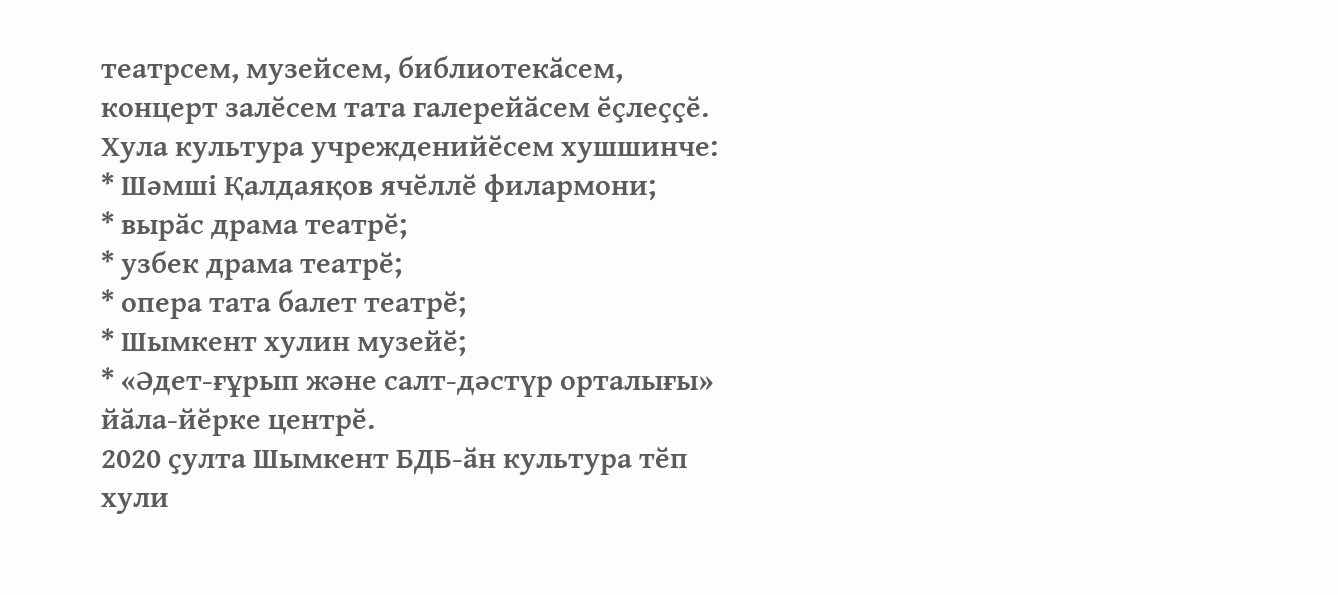театрсем, музейсем, библиотекӑсем, концерт залӗсем тата галерейӑсем ӗҫлеҫҫӗ. Хула культура учрежденийӗсем хушшинче:
* Шәмші Қалдаяқов ячӗллӗ филармони;
* вырӑс драма театрӗ;
* узбек драма театрӗ;
* опера тата балет театрӗ;
* Шымкент хулин музейӗ;
* «Әдет-ғұрып және салт-дәстүр орталығы» йӑла-йӗрке центрӗ.
2020 ҫулта Шымкент БДБ-ӑн культура тӗп хули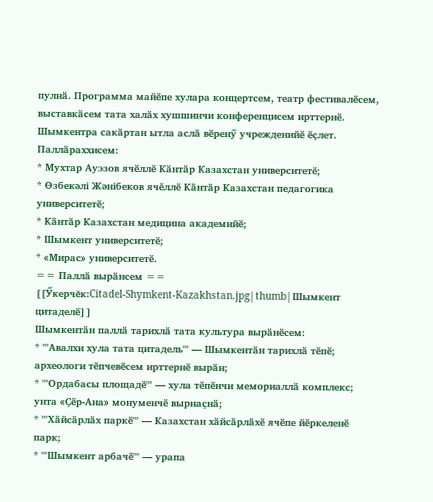пулнӑ. Программа майӗпе хулара концертсем, театр фестивалӗсем, выставкӑсем тата халӑх хушшинчи конференцисем ирттернӗ.
Шымкентра сакӑртан ытла аслӑ вӗренӳ учрежденийӗ ӗҫлет. Паллӑраххисем:
* Мухтар Ауэзов ячӗллӗ Кӑнтӑр Казахстан университетӗ;
* Өзбекәлі Жәнібеков ячӗллӗ Кӑнтӑр Казахстан педагогика университетӗ;
* Кӑнтӑр Казахстан медицина академийӗ;
* Шымкент университетӗ;
* «Мирас» университетӗ.
== Паллӑ вырӑнсем ==
[[Ӳкерчĕк:Citadel-Shymkent-Kazakhstan.jpg|thumb|Шымкент цитаделӗ]]
Шымкентӑн паллӑ тарихлӑ тата культура вырӑнӗсем:
* '''Авалхи хула тата цитадель''' — Шымкентӑн тарихлӑ тӗпӗ; археологи тӗпчевӗсем ирттернӗ вырӑн;
* '''Ордабасы площадӗ''' — хула тӗпӗнчи мемориаллӑ комплекс; унта «Ҫӗр-Ана» монуменчӗ вырнаҫнӑ;
* '''Хӑйсӑрлӑх паркӗ''' — Казахстан хӑйсӑрлӑхӗ ячӗпе йӗркеленӗ парк;
* '''Шымкент арбачӗ''' — урапа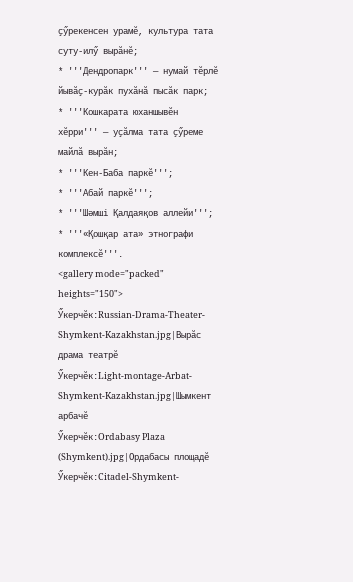ҫӳрекенсен урамӗ, культура тата суту-илӳ вырӑнӗ;
* '''Дендропарк''' — нумай тӗрлӗ йывӑҫ-курӑк пухӑнӑ пысӑк парк;
* '''Кошкарата юханшывӗн хӗрри''' — уҫӑлма тата ҫӳреме майлӑ вырӑн;
* '''Кен-Баба паркӗ''';
* '''Абай паркӗ''';
* '''Шәмші Қалдаяқов аллейи''';
* '''«Қошқар ата» этнографи комплексӗ'''.
<gallery mode="packed" heights="150">
Ӳкерчĕк:Russian-Drama-Theater-Shymkent-Kazakhstan.jpg|Вырӑс драма театрӗ
Ӳкерчĕк:Light-montage-Arbat-Shymkent-Kazakhstan.jpg|Шымкент арбачӗ
Ӳкерчĕк:Ordabasy Plaza (Shymkent).jpg|Ордабасы площадӗ
Ӳкерчĕк:Citadel-Shymkent-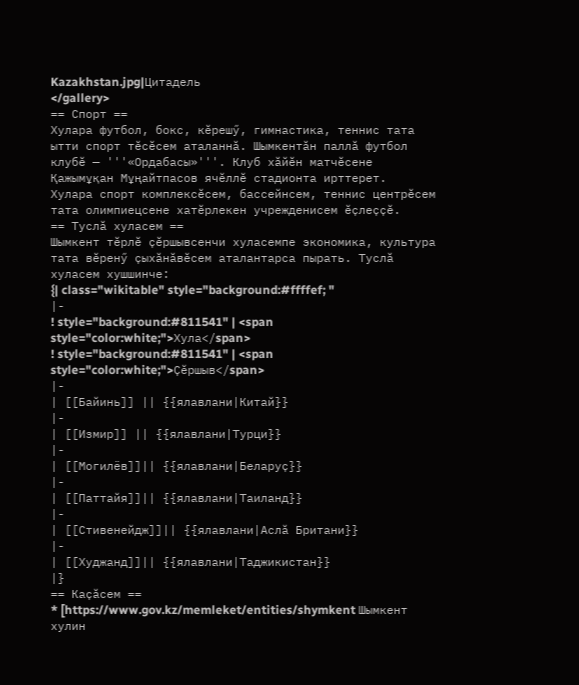Kazakhstan.jpg|Цитадель
</gallery>
== Спорт ==
Хулара футбол, бокс, кӗрешӳ, гимнастика, теннис тата ытти спорт тӗсӗсем аталаннӑ. Шымкентӑн паллӑ футбол клубӗ — '''«Ордабасы»'''. Клуб хӑйӗн матчӗсене Қажымұқан Мұңайтпасов ячӗллӗ стадионта ирттерет.
Хулара спорт комплексӗсем, бассейнсем, теннис центрӗсем тата олимпиецсене хатӗрлекен учрежденисем ӗҫлеҫҫӗ.
== Туслӑ хуласем ==
Шымкент тӗрлӗ ҫӗршывсенчи хуласемпе экономика, культура тата вӗренӳ ҫыхӑнӑвӗсем аталантарса пырать. Туслӑ хуласем хушшинче:
{| class="wikitable" style="background:#ffffef; "
|-
! style="background:#811541" | <span style="color:white;">Хула</span>
! style="background:#811541" | <span style="color:white;">Ҫӗршыв</span>
|-
| [[Байинь]] || {{ялавлани|Китай}}
|-
| [[Измир]] || {{ялавлани|Турци}}
|-
| [[Могилёв]]|| {{ялавлани|Беларуҫ}}
|-
| [[Паттайя]]|| {{ялавлани|Таиланд}}
|-
| [[Стивенейдж]]|| {{ялавлани|Аслӑ Британи}}
|-
| [[Худжанд]]|| {{ялавлани|Таджикистан}}
|}
== Каҫӑсем ==
* [https://www.gov.kz/memleket/entities/shymkent Шымкент хулин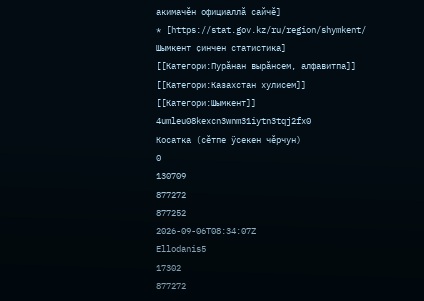акимачӗн официаллӑ сайчӗ]
* [https://stat.gov.kz/ru/region/shymkent/ Шымкент ҫинчен статистика]
[[Категори:Пурăнан вырăнсем, алфавитпа]]
[[Категори:Казахстан хулисем]]
[[Категори:Шымкент]]
4umleu08kexcn3wnm31iytn3tqj2fx0
Косатка (сĕтпе ÿсекен чĕрчун)
0
130709
877272
877252
2026-09-06T08:34:07Z
Ellodanis5
17302
877272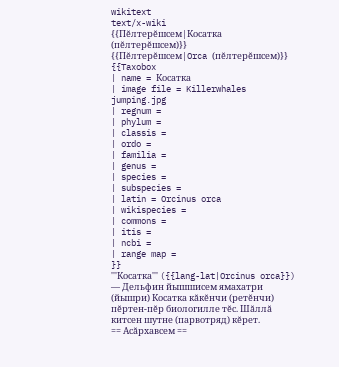wikitext
text/x-wiki
{{Пĕлтерĕшсем|Косатка (пĕлтерĕшсем)}}
{{Пĕлтерĕшсем|Orca (пĕлтерĕшсем)}}
{{Taxobox
| name = Косатка
| image file = Killerwhales jumping.jpg
| regnum =
| phylum =
| classis =
| ordo =
| familia =
| genus =
| species =
| subspecies =
| latin = Orcinus orca
| wikispecies =
| commons =
| itis =
| ncbi =
| range map =
}}
'''Косатка''' ({{lang-lat|Orcinus orca}}) — Дельфин йышшисем ямахатри (йышри) Косатка кăкĕнчи (ретĕнчи) пĕртен-пĕр биологилле тĕс. Шăллă китсен шутне (парвотряд) кĕрет.
== Асăрхавсем ==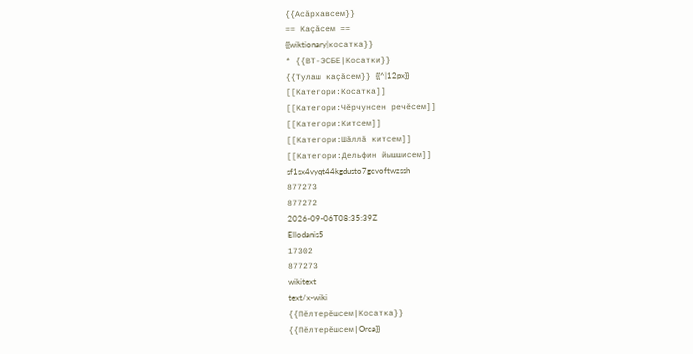{{Асăрхавсем}}
== Каçăсем ==
{{wiktionary|косатка}}
* {{ВТ-ЭСБЕ|Косатки}}
{{Тулаш каçăсем}} {{^|12px}}
[[Категори:Косатка]]
[[Категори:Чĕрчунсен речĕсем]]
[[Категори:Китсем]]
[[Категори:Шăллă китсем]]
[[Категори:Дельфин йышшисем]]
sf1sx4vyqt44kgdusto7gcvoftwzssh
877273
877272
2026-09-06T08:35:39Z
Ellodanis5
17302
877273
wikitext
text/x-wiki
{{Пĕлтерĕшсем|Косатка}}
{{Пĕлтерĕшсем|Orca}}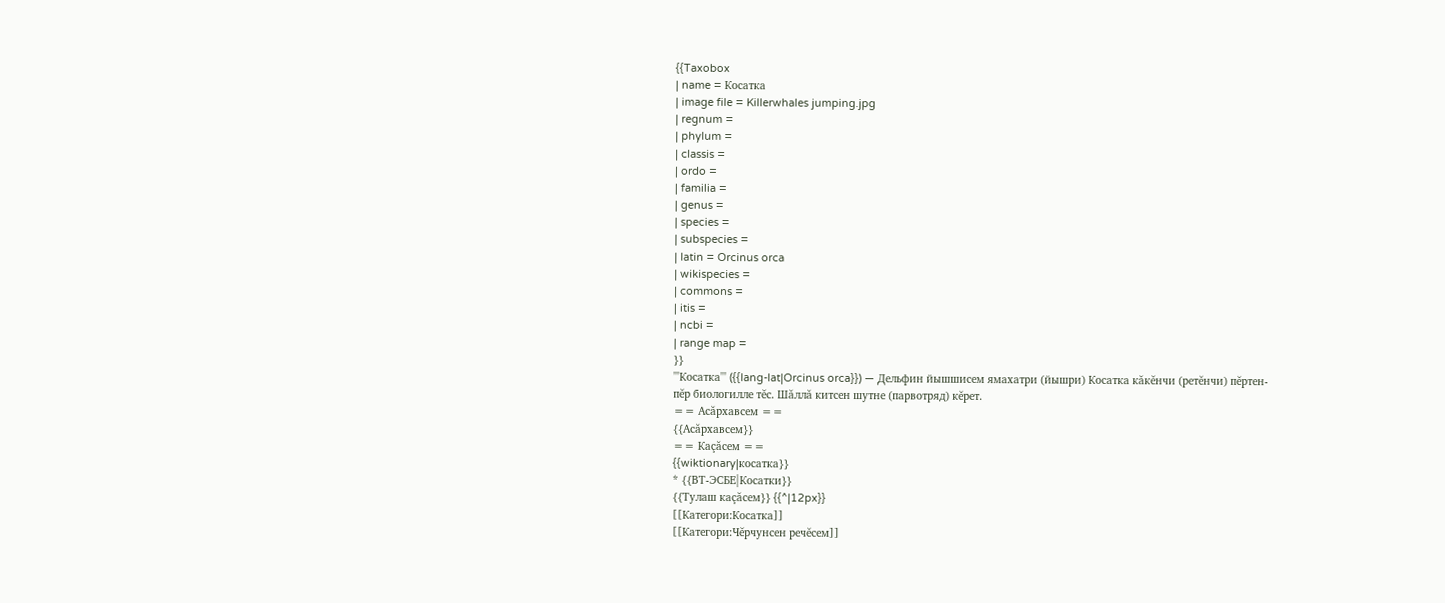{{Taxobox
| name = Косатка
| image file = Killerwhales jumping.jpg
| regnum =
| phylum =
| classis =
| ordo =
| familia =
| genus =
| species =
| subspecies =
| latin = Orcinus orca
| wikispecies =
| commons =
| itis =
| ncbi =
| range map =
}}
'''Косатка''' ({{lang-lat|Orcinus orca}}) — Дельфин йышшисем ямахатри (йышри) Косатка кăкĕнчи (ретĕнчи) пĕртен-пĕр биологилле тĕс. Шăллă китсен шутне (парвотряд) кĕрет.
== Асăрхавсем ==
{{Асăрхавсем}}
== Каçăсем ==
{{wiktionary|косатка}}
* {{ВТ-ЭСБЕ|Косатки}}
{{Тулаш каçăсем}} {{^|12px}}
[[Категори:Косатка]]
[[Категори:Чĕрчунсен речĕсем]]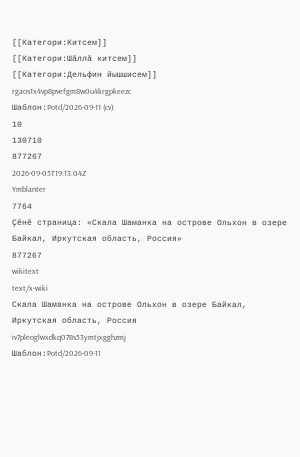[[Категори:Китсем]]
[[Категори:Шăллă китсем]]
[[Категори:Дельфин йышшисем]]
rgaos1x4vp8pvefgm8w0u4krgpkeezc
Шаблон:Potd/2026-09-11 (cv)
10
130710
877267
2026-09-05T19:13:04Z
Ymblanter
7764
Ҫӗнӗ страница: «Скала Шаманка на острове Ольхон в озере Байкал, Иркутская область, Россия»
877267
wikitext
text/x-wiki
Скала Шаманка на острове Ольхон в озере Байкал, Иркутская область, Россия
iv7pleoglwxdkq078s53ymtjxgghzmj
Шаблон:Potd/2026-09-11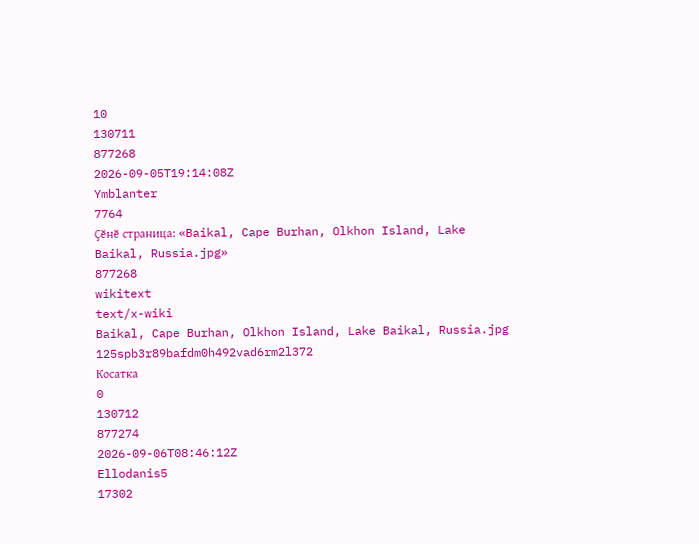10
130711
877268
2026-09-05T19:14:08Z
Ymblanter
7764
Ҫӗнӗ страница: «Baikal, Cape Burhan, Olkhon Island, Lake Baikal, Russia.jpg»
877268
wikitext
text/x-wiki
Baikal, Cape Burhan, Olkhon Island, Lake Baikal, Russia.jpg
125spb3r89bafdm0h492vad6rm2l372
Косатка
0
130712
877274
2026-09-06T08:46:12Z
Ellodanis5
17302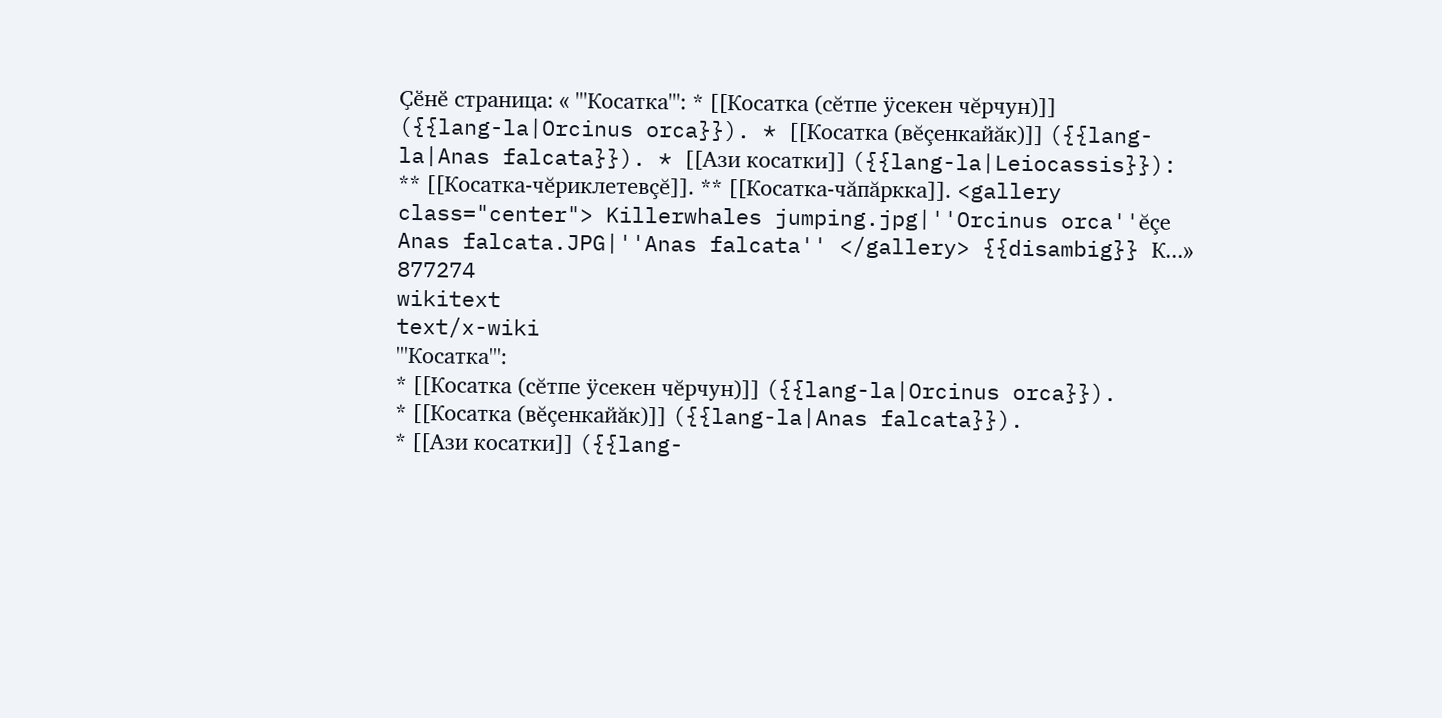Ҫӗнӗ страница: « '''Косатка''': * [[Косатка (сĕтпе ÿсекен чĕрчун)]] ({{lang-la|Orcinus orca}}). * [[Косатка (вĕçенкайăк)]] ({{lang-la|Anas falcata}}). * [[Ази косатки]] ({{lang-la|Leiocassis}}): ** [[Косатка-чĕриклетевçĕ]]. ** [[Косатка-чăпăркка]]. <gallery class="center"> Killerwhales jumping.jpg|''Orcinus orca''ĕçе Anas falcata.JPG|''Anas falcata'' </gallery> {{disambig}} К...»
877274
wikitext
text/x-wiki
'''Косатка''':
* [[Косатка (сĕтпе ÿсекен чĕрчун)]] ({{lang-la|Orcinus orca}}).
* [[Косатка (вĕçенкайăк)]] ({{lang-la|Anas falcata}}).
* [[Ази косатки]] ({{lang-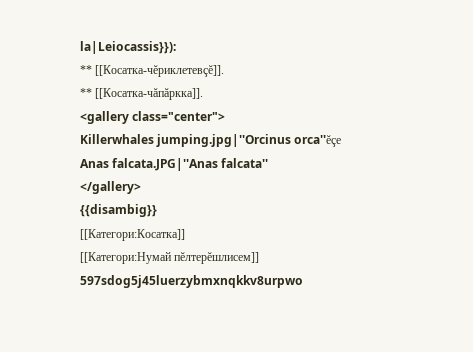la|Leiocassis}}):
** [[Косатка-чĕриклетевçĕ]].
** [[Косатка-чăпăркка]].
<gallery class="center">
Killerwhales jumping.jpg|''Orcinus orca''ĕçе
Anas falcata.JPG|''Anas falcata''
</gallery>
{{disambig}}
[[Категори:Косатка]]
[[Категори:Нумай пĕлтерĕшлисем]]
597sdog5j45luerzybmxnqkkv8urpwo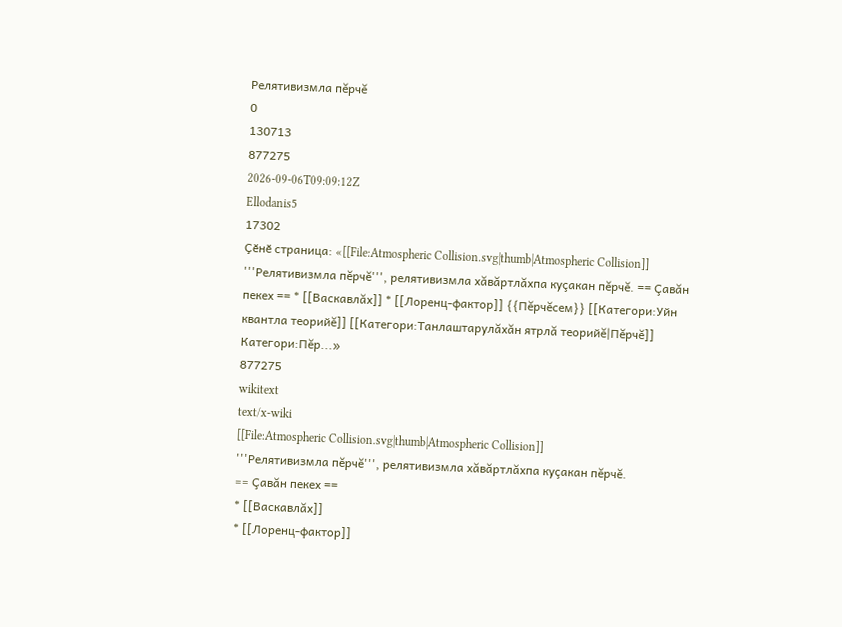Релятивизмла пĕрчĕ
0
130713
877275
2026-09-06T09:09:12Z
Ellodanis5
17302
Ҫӗнӗ страница: «[[File:Atmospheric Collision.svg|thumb|Atmospheric Collision]] '''Релятивизмла пĕрчĕ''', релятивизмла хăвăртлăхпа куçакан пĕрчĕ. == Çавăн пекех == * [[Васкавлăх]] * [[Лоренц-фактор]] {{Пĕрчĕсем}} [[Категори:Уйн квантла теорийĕ]] [[Категори:Танлаштарулăхăн ятрлă теорийĕ|Пĕрчĕ]] Категори:Пĕр...»
877275
wikitext
text/x-wiki
[[File:Atmospheric Collision.svg|thumb|Atmospheric Collision]]
'''Релятивизмла пĕрчĕ''', релятивизмла хăвăртлăхпа куçакан пĕрчĕ.
== Çавăн пекех ==
* [[Васкавлăх]]
* [[Лоренц-фактор]]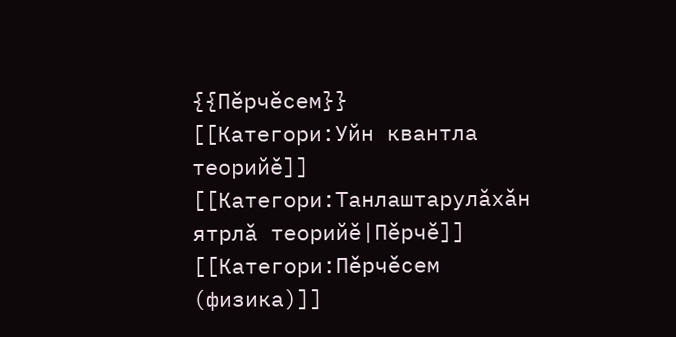{{Пĕрчĕсем}}
[[Категори:Уйн квантла теорийĕ]]
[[Категори:Танлаштарулăхăн ятрлă теорийĕ|Пĕрчĕ]]
[[Категори:Пĕрчĕсем (физика)]]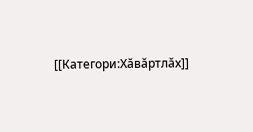[[Категори:Хăвăртлăх]]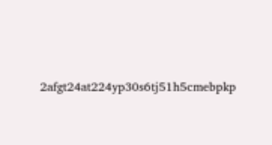2afgt24at224yp30s6tj51h5cmebpkp